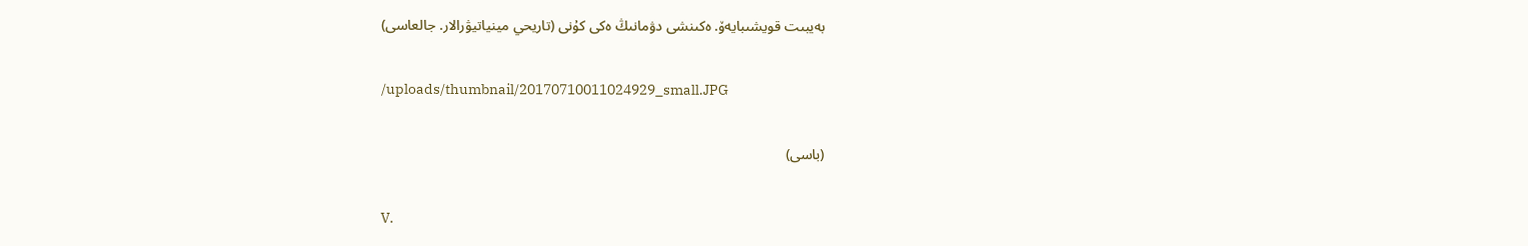بەيبىت قويشىبايەۆ. ەكىنشى دۋمانىڭ ەكى كۇنى (تاريحي مينياتيۋرالار. جالعاسى)

/uploads/thumbnail/20170710011024929_small.JPG

(باسى)

V.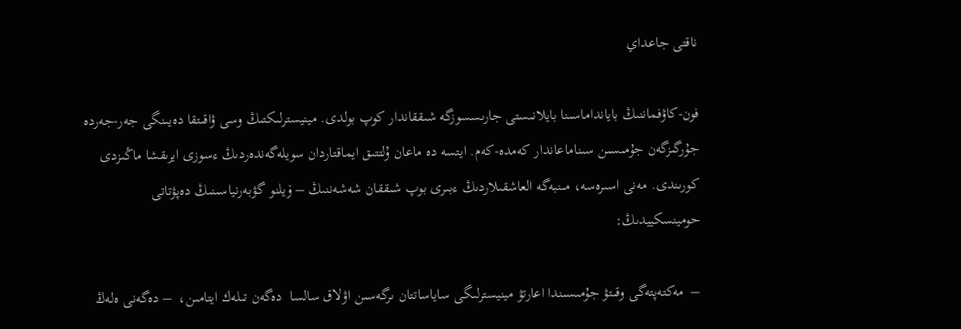ناقتى جاعداي

فون-كاۋفماننىڭ بايانداماسىنا بايلانىستى جارىسسوزگە شىققاندار كوپ بولدى. مينيسترلىكتىڭ وسى ۋاقىتقا دەيىنگى جەر-جەردە جۇرگىزگەن جۇمىسىن سىناماعاندار كەمدە-كەم. ايتسە دە ماعان ۇلتتىق ايماقتاردان سويلەگەندەردىڭ ءسوزى ايرىقشا ماڭىزدى كورىندى. مەنى اسىرەسە، مىنبەگە العاشقىلاردىڭ ءبىرى بوپ شىققان شەشەننىڭ – ۆيلنو گۋبەرنياسىنىڭ دەپۋتاتى حومينسكييدىڭ:

–  مەكتەپتەگى وقىتۋ جۇمىسىندا اعارتۋ مينيسترلىگى ساياساتتان ىرگەسىن اۋلاق سالسا  دەگەن تىلەك ايتامىن،  – دەگەنى ەلەڭ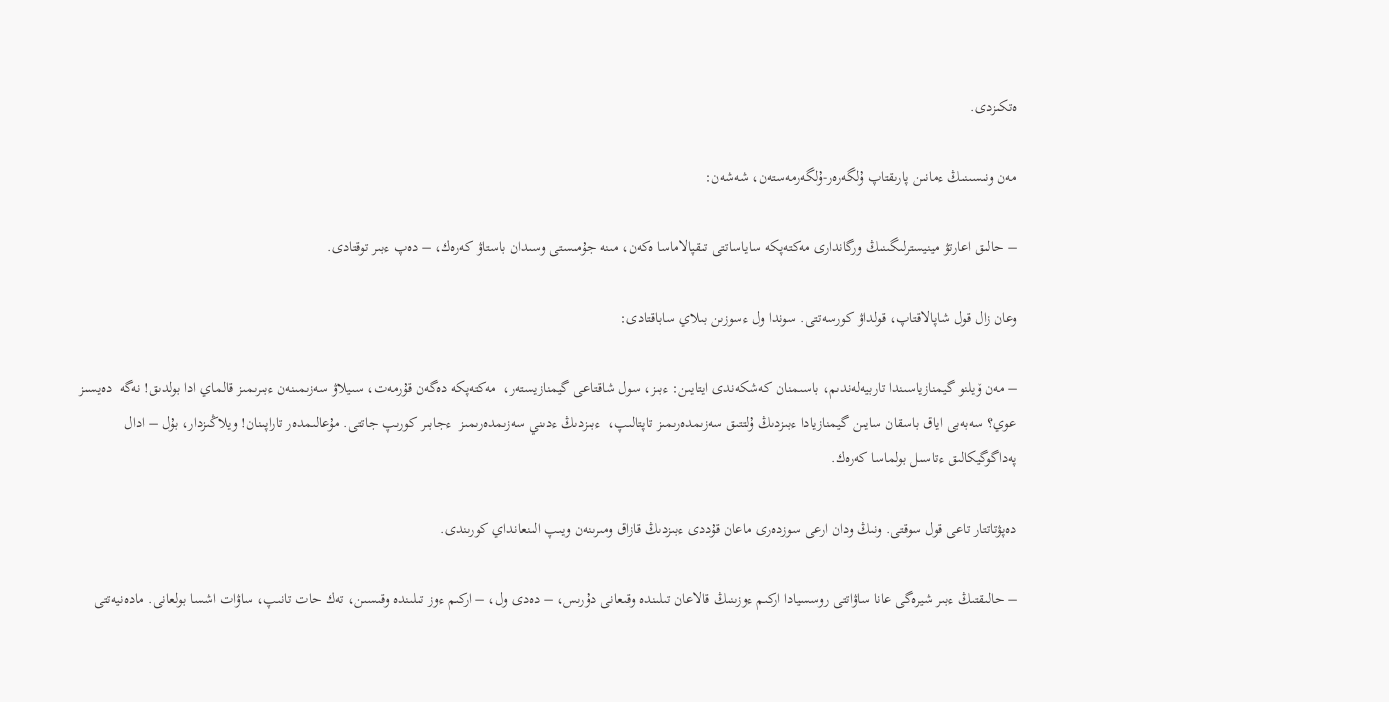ەتكىزدى.

مەن ونىسىنىڭ ءمانىن پارىقتاپ ۇلگەرەر-ۇلگەرمەستەن، شەشەن:

– حالىق اعارتۋ مينيسترلىگىنىڭ ورگاندارى مەكتەپكە ساياساتتى تىقپالاماسا ەكەن، مىنە جۇمىستى وسىدان باستاۋ كەرەك، – دەپ ءبىر توقتادى.

وعان زال قول شاپالاقتاپ، قولداۋ كورسەتتى. سوندا ول ءسوزىن بىلاي ساباقتادى:

– مەن ۆيلنو گيمنازياسىندا تاربيەلەندىم، باسىمنان كەشكەندى ايتايىن: ءبىز، سول شاقتاعى گيمنازيستەر،  مەكتەپكە دەگەن قۇرمەت، سىيلاۋ سەزىمىنەن ءبىرىمىز قالماي ادا بولدىق! نەگە  دەيسىز عوي؟ سەبەبى اياق باسقان سايىن گيمنازيادا ءبىزدىڭ ۇلتتىق سەزىمدەرىمىز تاپتالىپ،  ءبىزدىڭ ءدىني سەزىمدەرىمىز  ءجابىر كورىپ جاتتى. مۇعالىمدەر تاراپىنان! ويلاڭىزدار، بۇل – ادال پەداگوگيكالىق ءتاسىل بولماسا كەرەك.

دەپۋتاتتار تاعى قول سوقتى. ونىڭ ودان ارعى سوزدەرى ماعان قۇددى ءبىزدىڭ قازاق ومىرىنەن ويىپ الىنعانداي كورىندى.

– حالىقتىڭ ءبىر شيرەگى عانا ساۋاتتى روسسيادا اركىم ءوزىنىڭ قالاعان تىلىندە وقىعانى دۇرىس، – دەدى ول، – اركىم ءوز تىلىندە وقىسىن، تەك حات تانىپ، ساۋات اشسا بولعانى. مادەنيەتتى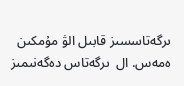ىرگەتاسسىز قابىل الۋ مۇمكىن ەمەس. ال  ىرگەتاس دەگەنىمىز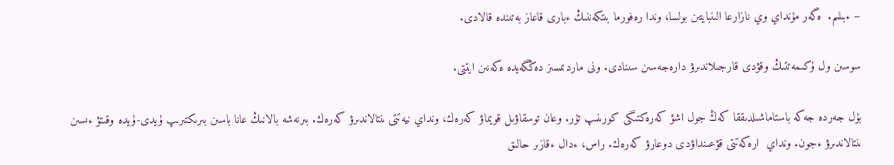– ءبىلىم.  ەگەر مۇنداي وي نازارعا الىنبايتىن بولسا، وندا رەفورما بىتكەننىڭ ءبارى قاعاز بەتىندە قالادى.

سوسىن ول ۇكىمەتتىڭ وقۋدى قارجىلاندىرۋ دارەجەسىن سىنادى. ونى ماردىمسىز دەڭگەيدە ەكەنىن ايتتى.

بۇل جەردە جەكە باستاماشىلدىققا كەڭ جول اشۋ كەرەكتىگى كورىنىپ تۇر. وعان توسقاۋىل قويماۋ كەرەك، ونداي نيەتتى ىنتالاندىرۋ كەرەك. بىرنەشە بالانىڭ عانا باسىن بىرىكتىرىپ ۇيدى-ۇيدە وقىتۋ ءىسىن ىنتالاندىرۋ ءجون. ونداي  ارەكەتتى قۋعىنداۋدى دوعارۋ كەرەك. راس، ءدال ءقازىر حالىق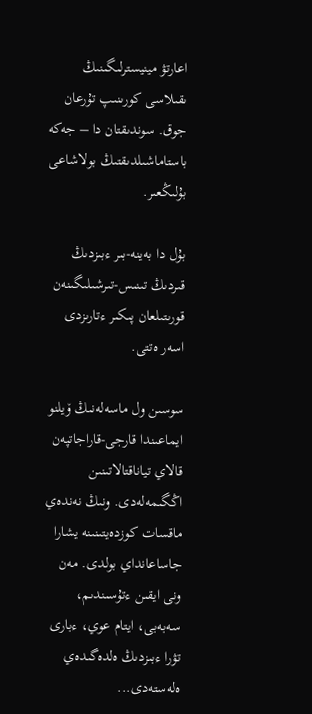اعارتۋ مينيسترلىگىنىڭ ىقىلاسى كورىنىپ تۇرعان جوق. سوندىقتان دا – جەكە باستاماشىلدىقتىڭ بولاشاعى بۇلىڭعىر.

بۇل دا بەينە-بىر ءبىزدىڭ قىردىڭ تىنىس-تىرشىلىگىنەن قورىتىلعان پىكىر ءتارىزدى اسەر ەتتى.

سوسىن ول ماسەلەنىڭ ۆيلنو ايماعىندا قارجى-قاراجاتپەن قالاي تياناقتالاتىنىن اڭگىمەلەدى. ونىڭ نەندەي ماقسات كوزدەيتىنىنە يشارا جاساعانداي بولدى. مەن ونى ايقىن ءتۇسىندىم، سەبەبى، ايتام عوي، ءبارى تۋرا ءبىزدىڭ ەلدەگىدەي ەلەستەدى...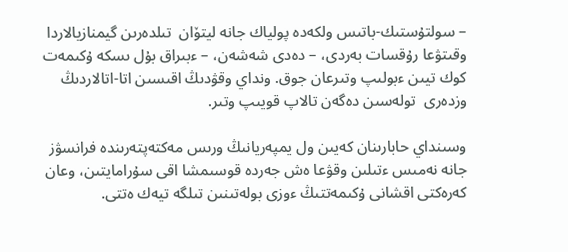– سولتۇستىك-باتىس ولكەدە پولياك جانە ليتۆان  تىلدەرىن گيمنازيالاردا وقىتۋعا رۇقسات بەردى، – دەدى شەشەن، – ءبىراق بۇل ىسكە ۇكىمەت كوك تيىن ءبولىپ وتىرعان جوق. ونداي وقۋدىڭ اقىسىن اتا-اتالاردىڭ وزدەرى  تولەسىن دەگەن تالاپ قويىپ وتىر.

وسىنداي حابارىنان كەيىن ول يمپەريانىڭ ورىس مەكتەپتەرىندە فرانسۋز جانە نەمىس ءتىلىن وقۋعا ەش جەردە قوسىمشا اقى سۇرامايتىن، وعان كەرەكتى اقشانى ۇكىمەتتىڭ ءوزى بولەتىنىن تىلگە تيەك ەتتى.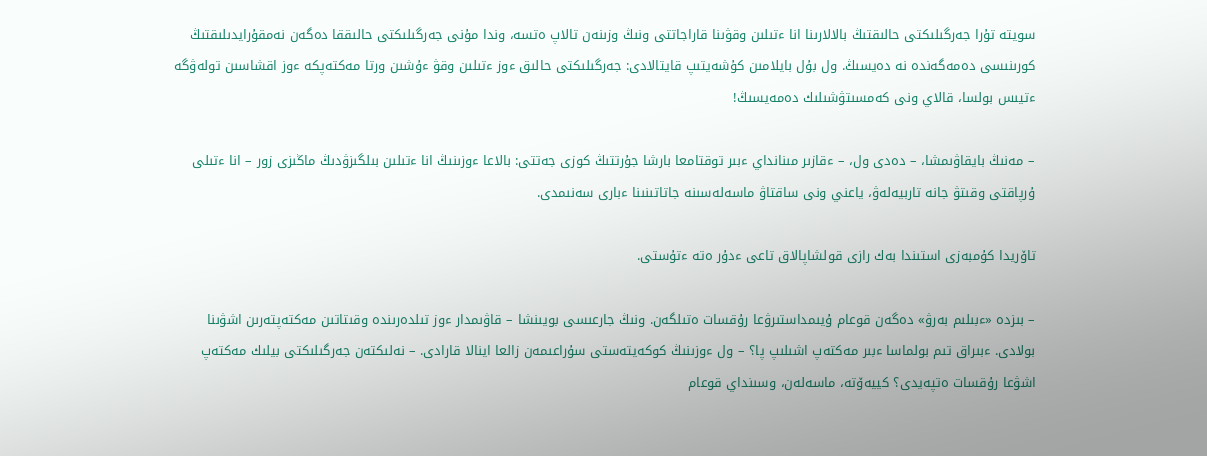سويتە تۇرا جەرگىلىكتى حالىقتىڭ بالالارىنا انا ءتىلىن وقۋىنا قاراجاتتى ونىڭ وزىنەن تالاپ ەتسە، وندا مۇنى جەرگىلىكتى حالىققا دەگەن نەمقۇرايدىلىقتىڭ كورىنىسى دەمەگەندە نە دەيسىڭ. ول بۇل بايلامىن كۇشەيتىپ قايتالادى: جەرگىلىكتى حالىق ءوز ءتىلىن وقۋ ءۇشىن ورتا مەكتەپكە ءوز اقشاسىن تولەۋگە ءتيىس بولسا، قالاي ونى كەمسىتۋشىلىك دەمەيسىڭ!

– مەنىڭ بايقاۋىمشا، – دەدى ول، – ءقازىر مىنانداي ءبىر توقتامعا بارشا جۇرتتىڭ كوزى جەتتى: بالاعا ءوزىنىڭ انا ءتىلىن بىلگىزۋدىڭ ماڭىزى زور – انا ءتىلى ۇرپاقتى وقىتۋ جانە تاربيەلەۋ، ياعني ونى ساقتاۋ ماسەلەسىنە جاتاتىنىنا ءبارى سەنىمدى.

تاۆريدا كۇمبەزى استىندا بەك رازى قولشاپالاق تاعى ءدۇر ەتە ءتۇستى.

– بىزدە «ءبىلىم بەرۋ» دەگەن قوعام ۇيىمداستىرۋعا رۇقسات ەتىلگەن. ونىڭ جارعىسى بويىنشا – قاۋىمدار ءوز تىلدەرىندە وقىتاتىن مەكتەپتەرىن اشۋىنا بولادى. ءبىراق تىم بولماسا ءبىر مەكتەپ اشىلىپ پا؟ – ول ءوزىنىڭ كوكەيتەستى سۇراعىمەن زالعا اينالا قارادى. – نەلىكتەن جەرگىلىكتى بيلىك مەكتەپ اشۋعا رۇقسات ەتپەيدى؟ كييەۆتە، ماسەلەن، وسىنداي قوعام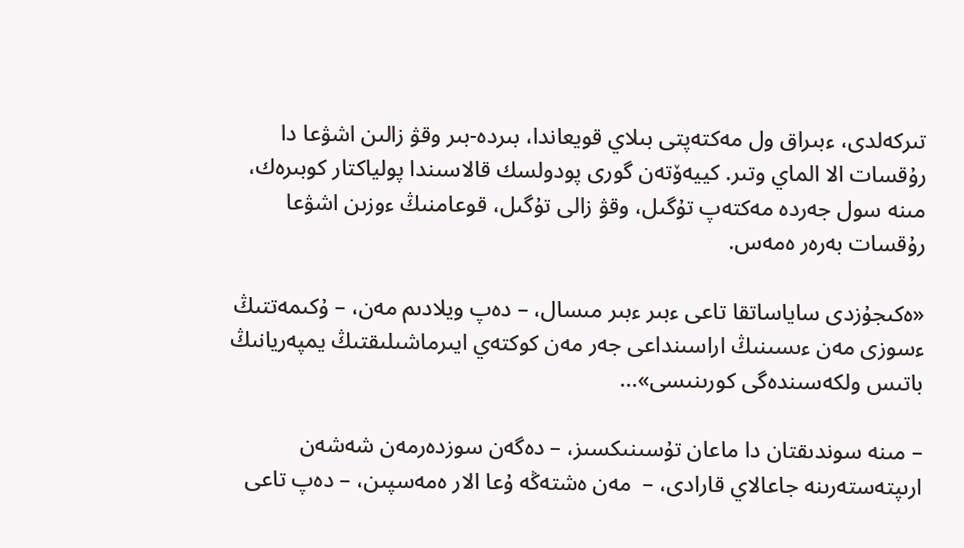تىركەلدى، ءبىراق ول مەكتەپتى بىلاي قويعاندا، بىردە-بىر وقۋ زالىن اشۋعا دا رۇقسات الا الماي وتىر. كييەۆتەن گورى پودولسك قالاسىندا پولياكتار كوبىرەك، مىنە سول جەردە مەكتەپ تۇگىل، وقۋ زالى تۇگىل، قوعامنىڭ ءوزىن اشۋعا رۇقسات بەرەر ەمەس.

«ەكىجۇزدى ساياساتقا تاعى ءبىر ءبىر مىسال، – دەپ ويلادىم مەن، – ۇكىمەتتىڭ ءسوزى مەن ءىسىنىڭ اراسىنداعى جەر مەن كوكتەي ايىرماشىلىقتىڭ يمپەريانىڭ باتىس ولكەسىندەگى كورىنىسى»...

– مىنە سوندىقتان دا ماعان تۇسىنىكسىز، – دەگەن سوزدەرمەن شەشەن ارىپتەستەرىنە جاعالاي قارادى، –  مەن ەشتەڭە ۇعا الار ەمەسپىن، – دەپ تاعى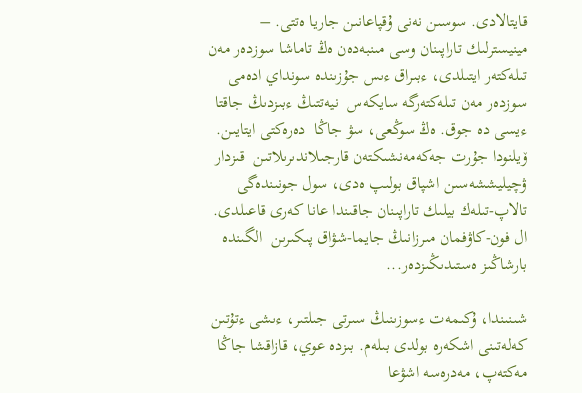قايتالادى. سوسىن نەنى ۇقپاعانىن جاريا ەتتى. – مينيسترلىك تاراپىنان وسى مىنبەدەن ەڭ تاماشا سوزدەر مەن تىلەكتەر ايتىلدى، ءبىراق ءىس جۇزىندە سونداي ادەمى سوزدەر مەن تىلەكتەرگە سايكەس  نيەتتىڭ ءبىزدىڭ جاقتا ءيسى دە جوق. ەڭ سوڭعى، سۋ جاڭا  دەرەكتى ايتايىن. ۆيلنودا جۇرت جەكەمەنشىكتەن قارجىلاندىرىلاتىن  قىزدار ۋچيليششەسىن اشپاق بولىپ ەدى، سول جونىندەگى تالاپ-تىلەك بيلىك تاراپىنان جاقىندا عانا كەرى قاعىلدى. ال فون-كاۋفمان مىرزانىڭ جايما-شۋاق پىكىرىن  الگىندە بارشاڭىز ەستىدىڭىزدەر...

شىنىندا، ۇكىمەت ءسوزىنىڭ سىرتى جىلتىر، ءىشى ءتۇتىن كەلەتىنى اشكەرە بولدى بىلەم. بىزدە عوي، قازاقشا جاڭا مەكتەپ، مەدرەسە اشۋعا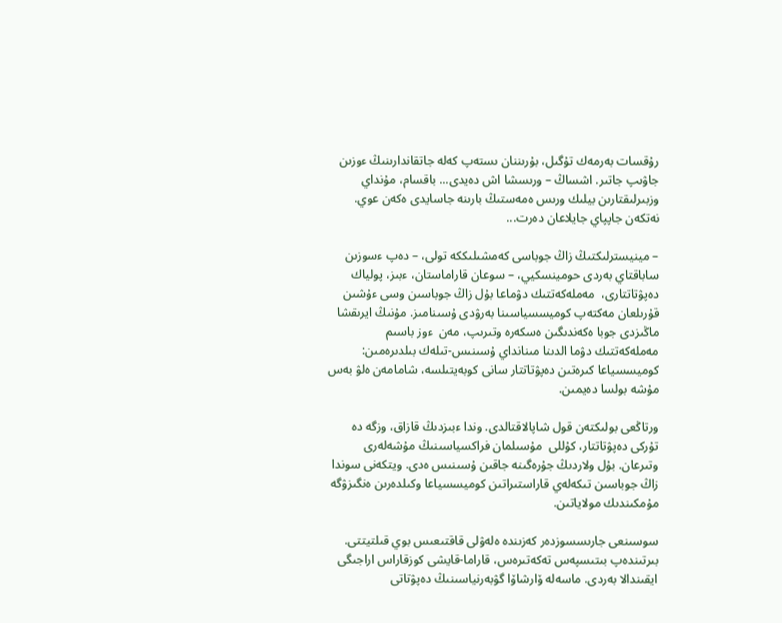رۇقسات بەرمەك تۇگىل، بۇرىننان ىستەپ كەلە جاتقاندارىنىڭ ءوزىن جاۋىپ جاتىر. اشساڭ – ورىسشا اش دەيدى... باقسام، مۇنداي وزبىرلىقتارىن بيلىك ورىس ەمەستىڭ بارىنە جاسايدى ەكەن عوي. نەتكەن جاپپاي جايلاعان دەرت...

– مينيسترلىكتىڭ زاڭ جوباسى كەمشىلىككە تولى، – دەپ ءسوزىن ساباقتاي بەردى حومينسكيي، – سوعان قاراماستان، ءبىز، پولياك دەپۋتاتتارى،  مەملەكەتتىك دۋماعا بۇل زاڭ جوباسىن وسى ءۇشىن قۇرىلعان مەكتەپ كوميسسياسىنا بەرۋدى ۇسىنامىز. مۇنىڭ ايرىقشا ماڭىزدى جوبا ەكەندىگىن ەسكەرە وتىرىپ، مەن  ءوز باسىم مەملەكەتتىك دۋما الدىنا مىنانداي ۇسىنىس-تىلەك بىلدىرەمىن: كوميسسياعا كىرەتىن دەپۋتاتتار سانى كوبەيتىلسە، شامامەن ەلۋ بەس مۇشە بولسا دەيمىن.

ورتاڭعى بولىكتەن قول شاپالاقتالدى. وندا ءبىزدىڭ قازاق، وزگە دە تۇركى دەپۋتاتتار، كۇللى  مۇسىلمان فراكسياسىنىڭ مۇشەلەرى وتىرعان. بۇل ولاردىڭ جۇرەگىنە جاقىن ۇسىنىس ەدى. ويتكەنى سوندا زاڭ جوباسىن تىكەلەي قاراستىراتىن كوميسسياعا وكىلدەرىن ەنگىزۋگە مۇمكىندىك مولاياتىن.

سوسىنعى جارىسسوزدەر كەزىندە ەلەۋلى قاقتىعىس بوي قىلتيتتى. بىرتىندەپ بىتىسپەس تەكەتىرەس، قاراما-قايشى كوزقاراس اراجىگى ايقىندالا بەردى. ماسەلە ۆارشاۆا گۋبەرنياسىنىڭ دەپۋتاتى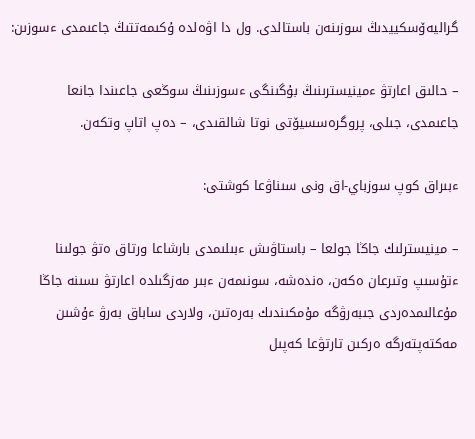گراليەۆسكييدىڭ سوزىنەن باستالدى. ول دا اۋەلدە ۇكىمەتتىڭ جاعىمدى ءسوزىن:

– حالىق اعارتۋ ءمينيسترىنىڭ بۇگىنگى ءسوزىنىڭ سوڭعى جاعىندا جانعا جاعىمدى، جىلى، پروگرەسسيۆتى نوتا شالقىدى، – دەپ اتاپ وتكەن.

ءبىراق كوپ سوزباي-اق ونى سىناۋعا كوشتى:

– مينيسترلىك جاڭا جولعا – باستاۋىش ءبىلىمدى بارشاعا ورتاق ەتۋ جولىنا ءتۇسىپ وتىرعان ەكەن، ەندەشە، سونىمەن ءبىر مەزگىلدە اعارتۋ ىسىنە جاڭا مۇعالىمدەردى جىبەرۋگە مۇمكىندىك بەرەتىن، ولاردى ساباق بەرۋ ءۇشىن مەكتەپتەرگە ەركىن تارتۋعا كەپىل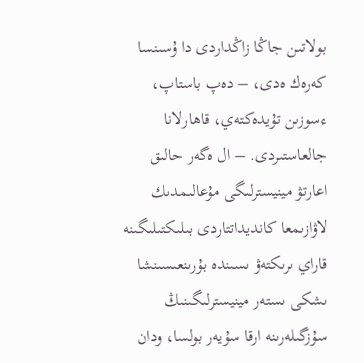بولاتىن جاڭا زاڭداردى دا ۇسىنسا كەرەك ەدى، – دەپ باستاپ، ءسوزىن تۇيدەكتەي، قاھارلانا جالعاستىردى. – ال ەگەر حالىق اعارتۋ مينيسترلىگى مۇعالىمدىك لاۋازىمعا كانديداتتاردى بىلىكتىلىگىنە قاراي ىرىكتەۋ ىسىندە بۇرىنعىسىنشا ىشكى ىستەر مينيسترلىگىنىڭ سۇزگىلەرىنە ارقا سۇيەر بولسا، ودان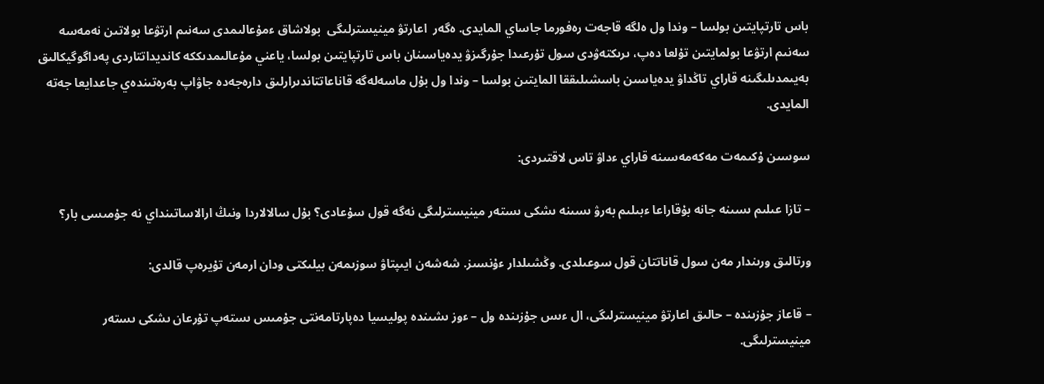باس تارتپايتىن بولسا – وندا ول ەلگە قاجەت رەفورما جاساي المايدى. ەگەر  اعارتۋ مينيسترلىگى  بولاشاق ءمۇعالىمدى سەنىم ارتۋعا بولاتىن نەمەسە سەنىم ارتۋعا بولمايتىن تۇلعا دەپ، ىرىكتەۋدى سول تۇرعىدا جۇرگىزۋ يدەياسىنان باس تارتپايتىن بولسا، ياعني مۇعالىمدىككە كانديداتتاردى پەداگوگيكالىق بەيىمدىلىگىنە قاراي تاڭداۋ يدەياسىن باسشىلىققا المايتىن بولسا – وندا ول بۇل ماسەلەگە قاناعاتتاندىرارلىق دارەجەدە جاۋاپ بەرەتىندەي جاعدايعا جەتە المايدى.

سوسىن ۇكىمەت مەكەمەسىنە قاراي ءداۋ تاس لاقتىردى:

– تازا عىلىم ىسىنە جانە بۇقاراعا ءبىلىم بەرۋ ىسىنە ىشكى ىستەر مينيسترلىگى نەگە قول سۇعادى؟ بۇل سالالاردا ونىڭ ارالاساتىنداي نە جۇمىسى بار؟

ورتالىق ورىندار مەن سول قاناتتان قول سوعىلدى. وڭشىلدار ءۇنسىز. شەشەن ايىپتاۋ سوزىمەن بيلىكتى ودان ارمەن تۇيرەپ قالدى:

– قاعاز جۇزىندە – حالىق اعارتۋ مينيسترلىگى، ال ءىس جۇزىندە ول – ءوز ىشىندە پوليسيا دەپارتامەنتى جۇمىس ىستەپ تۇرعان ىشكى ىستەر مينيسترلىگى.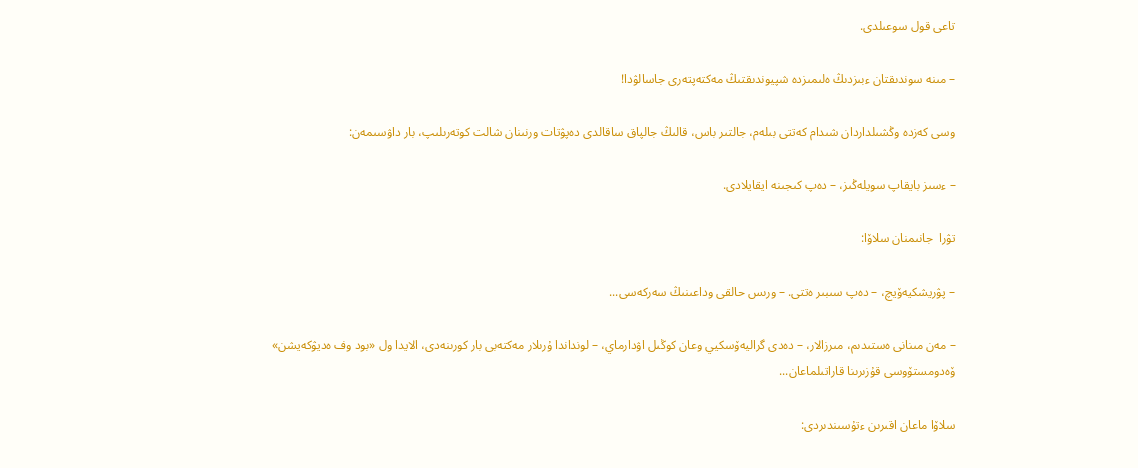تاعى قول سوعىلدى.

– مىنە سوندىقتان ءبىزدىڭ ەلىمىزدە شپيوندىقتىڭ مەكتەپتەرى جاسالۋدا!

وسى كەزدە وڭشىلداردان شىدام كەتتى بىلەم، جالتىر باس، قالىڭ جالپاق ساقالدى دەپۋتات ورنىنان شالت كوتەرىلىپ، بار داۋسىمەن:

– ءسىز بايقاپ سويلەڭىز، – دەپ كىجىنە ايقايلادى.

تۋرا  جانىمنان سلاۆا:

– پۋريشكيەۆيچ، – دەپ سىبىر ەتتى. – ورىس حالقى وداعىنىڭ سەركەسى...

– مەن مىنانى ەستىدىم، مىرزالار، – دەدى گراليەۆسكيي وعان كوڭىل اۋدارماي، – لونداندا ۇرىلار مەكتەبى بار كورىنەدى، الايدا ول «بود وف ەديۋكەيشن» ۆەدومستۆوسى قۇزىرىنا قاراتىلماعان...

سلاۆا ماعان اقىرىن ءتۇسىندىردى: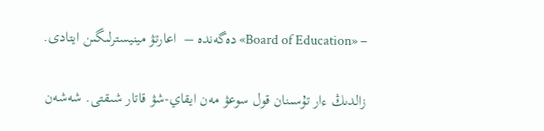– «Board of Education» دەگەندە –  اعارتۋ مينيسترلىگىن ايتادى.

زالدىڭ ءار تۇسىنان قول سوعۋ مەن ايقاي-شۋ قاتار شىقتى. شەشەن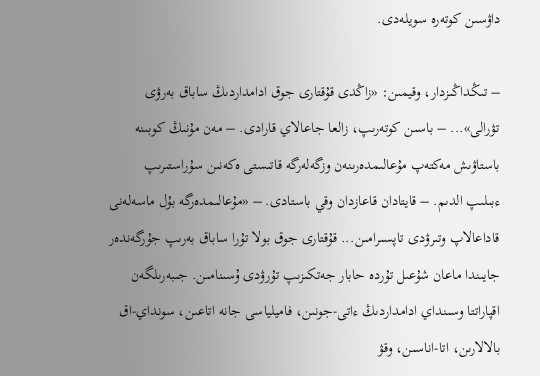داۋسىن كوتەرە سويلەدى.

– تىڭداڭىزدار، وقيمىن: «زاڭدى قۇقتارى جوق ادامداردىڭ ساباق بەرۋى تۋرالى»... – باسىن كوتەرىپ، زالعا جاعالاي قارادى. – مەن مۇنىڭ كوبىنە باستاۋىش مەكتەپ مۇعالىمدەرىنەن وزگەلەرگە قاتىستى ەكەنىن سۇراستىرىپ ءبىلىپ الدىم. – قايتادان قاعازدان وقي باستادى. – «مۇعالىمدەرگە بۇل ماسەلەنى قاداعالاپ وتىرۋدى تاپسىرامىن... قۇقتارى جوق بولا تۇرا ساباق بەرىپ جۇرگەندەر جايىندا ماعان شۇعىل تۇردە حابار جەتكىزىپ تۇرۋدى ۇسىنامىن. جىبەرىلگەن اقپاراتتا وسىنداي ادامداردىڭ ءاتى-جونىن، فاميلياسى جانە اتاعىن، سونداي-اق بالالارىن، اتا-اناسىن، وقۋ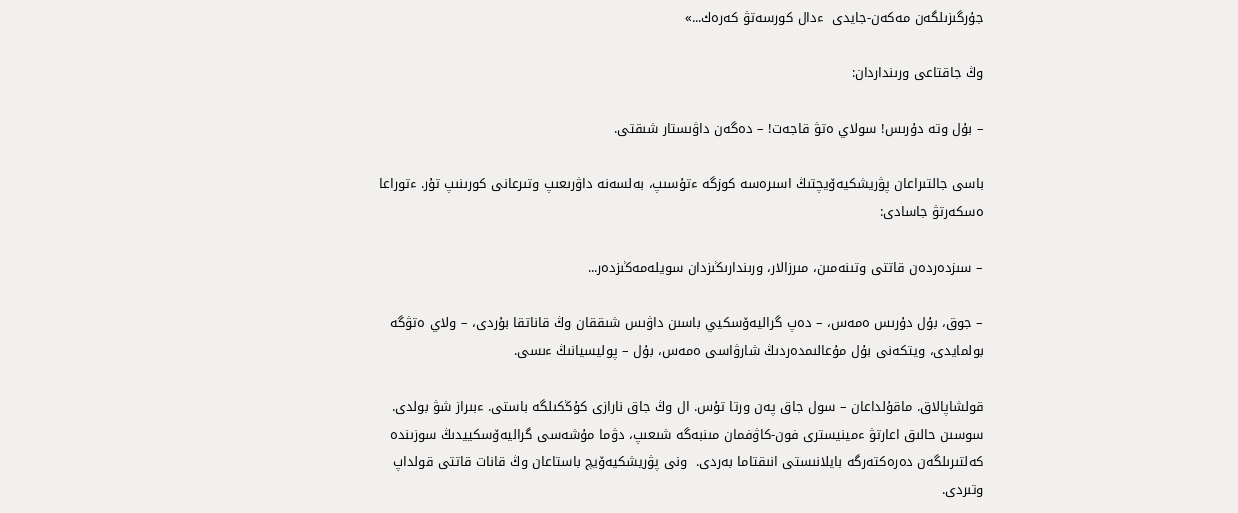جۇرگىزىلگەن مەكەن-جايدى  ءدال كورسەتۋ كەرەك...»

وڭ جاقتاعى ورىنداردان:

– بۇل وتە دۇرىس! سولاي ەتۋ قاجەت! – دەگەن داۋىستار شىقتى.

باسى جالتىراعان پۋريشكيەۆيچتىڭ اسىرەسە كوزگە ءتۇسىپ، بەلسەنە داۋرىعىپ وتىرعانى كورىنىپ تۇر. ءتوراعا ەسكەرتۋ جاسادى:

– سىزدەردەن قاتتى وتىنەمىن، مىرزالار، ورىندارىڭىزدان سويلەمەڭىزدەر...

– جوق، بۇل دۇرىس ەمەس، – دەپ گراليەۆسكيي باسىن داۋىس شىققان وڭ قاناتقا بۇردى، – ولاي ەتۋگە بولمايدى، ويتكەنى بۇل مۇعالىمدەردىڭ شارۋاسى ەمەس، بۇل – پوليسيانىڭ ءىسى.

قولشاپالاق. ماقۇلداعان – سول جاق پەن ورتا تۇس. ال وڭ جاق نارازى كۇڭكىلگە باستى. ءبىراز شۋ بولدى. سوسىن حالىق اعارتۋ ءمينيسترى فون-كاۋفمان مىنبەگە شىعىپ، دۋما مۇشەسى گراليەۆسكييدىڭ سوزىندە كەلتىرىلگەن دەرەكتەرگە بايلانىستى انىقتاما بەردى.  ونى پۋريشكيەۆيچ باستاعان وڭ قانات قاتتى قولداپ وتىردى.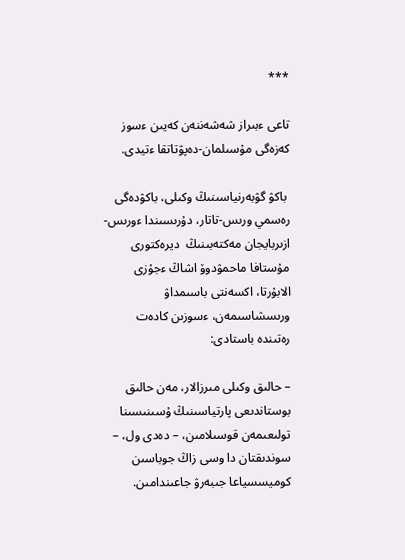***

تاعى ءبىراز شەشەننەن كەيىن ءسوز كەزەگى مۇسىلمان-دەپۋتاتقا ءتيدى.

 باكۋ گۋبەرنياسىنىڭ وكىلى، باكۋدەگى رەسمي ورىس-تاتار، دۇرىسىندا ءورىس-ازىربايجان مەكتەبىنىڭ  ديرەكتورى مۇستافا ماحمۋدوۆ اشاڭ ءجۇزى الابۇرتا، اكسەنتى باسىمداۋ ورىسشاسىمەن، ءسوزىن كادەت رەتىندە باستادى:

– حالىق وكىلى مىرزالار، مەن حالىق بوستاندىعى پارتياسىنىڭ ۇسىنىسىنا تولىعىمەن قوسىلامىن، – دەدى ول، – سوندىقتان دا وسى زاڭ جوباسىن كوميسسياعا جىبەرۋ جاعىندامىن.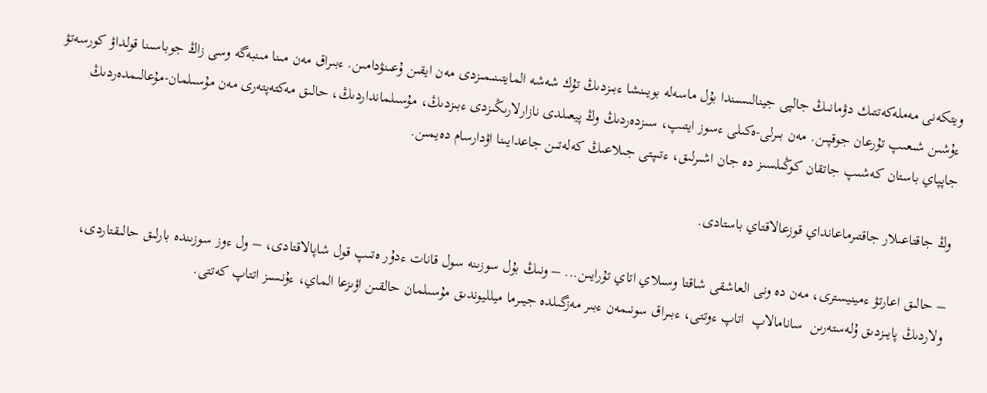ويتكەنى مەملەكەتتىك دۋمانىڭ جالپى جينالىسىندا بۇل ماسەلە بويىنشا ءبىزدىڭ تۇك شەشە المايتىنىمىزدى مەن ايقىن ۇعىنۋدامىن. ءبىراق مەن مىنا مىنبەگە وسى زاڭ جوباسىنا قولداۋ كورسەتۋ ءۇشىن شىعىپ تۇرعان جوقپىن. مەن بىرلى-ەكىلى ءسوز ايتىپ، سىزدەردىڭ وڭ پيعىلدى نازارلارىڭىزدى ءبىزدىڭ، مۇسىلمانداردىڭ، حالىق مەكتەپتەرى مەن مۇسىلمان-مۇعالىمدەردىڭ جاپپاي باستان كەشىپ جاتقان كوڭىلسىز دە جان اشىرلىق، ءتىپتى جىلاعىڭ كەلەتىن جاعدايىنا اۋدارسام دەيمىن.

وڭ جاقتاعىلار جاقتىرماعانداي قوزعالاقتاي باستادى.

– حالىق اعارتۋ ءمينيسترى، مەن دە ونى العاشقى شاقتا وسىلاي اتاي تۇرايىن... – ونىڭ بۇل سوزىنە سول قانات ءدۇر ەتىپ قول شاپالاقتادى، – ول ءوز سوزىندە بارلىق حالىقتاردى، ولاردىڭ پايىزدىق ۇلەستەرىن  سانامالاپ  اتاپ ءوتتى، ءبىراق سونىمەن ءبىر مەزگىلدە جيىرما ميلليوندىق مۇسىلمان حالقىن اۋىزعا الماي، ءۇنسىز اتتاپ كەتتى.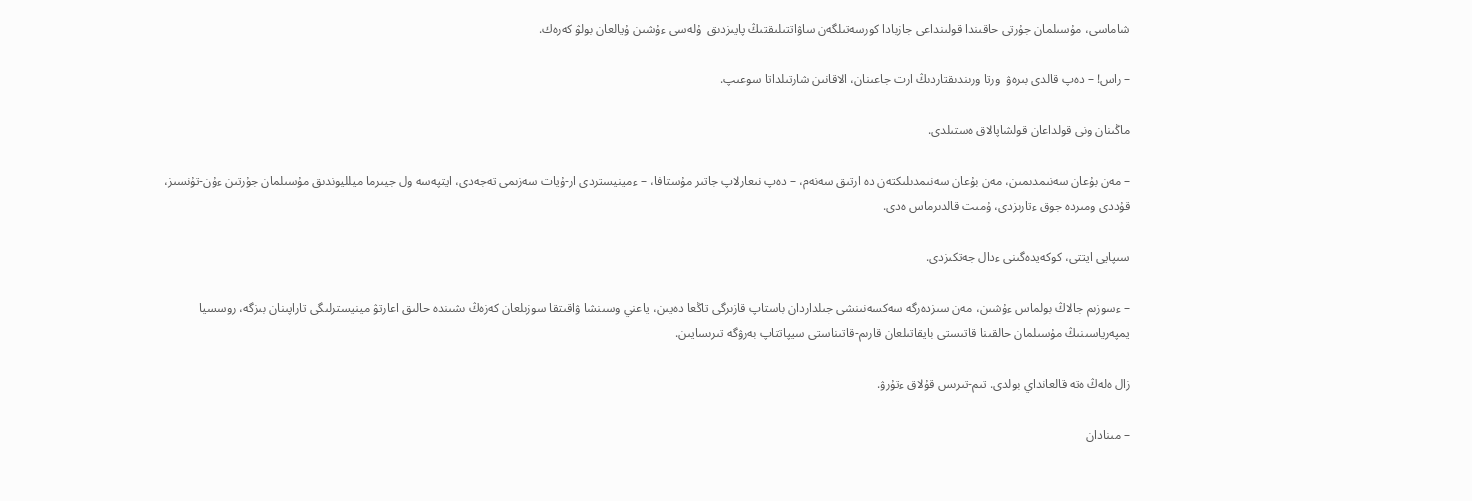شاماسى، مۇسىلمان جۇرتى حاقىندا قولىنداعى جازبادا كورسەتىلگەن ساۋاتتىلىقتىڭ پايىزدىق  ۇلەسى ءۇشىن ۇيالعان بولۋ كەرەك.

– راس! – دەپ قالدى بىرەۋ  ورتا ورىندىقتاردىڭ ارت جاعىنان، الاقانىن شارتىلداتا سوعىپ.

ماڭىنان ونى قولداعان قولشاپالاق ەستىلدى.

– مەن بۇعان سەنىمدىمىن، مەن بۇعان سەنىمدىلىكتەن دە ارتىق سەنەم، – دەپ نىعارلاپ جاتىر مۇستافا، – ءمينيستردى ار-ۇيات سەزىمى تەجەدى، ايتپەسە ول جيىرما ميلليوندىق مۇسىلمان جۇرتىن ءۇن-تۇنسىز، قۇددى ومىردە جوق ءتارىزدى، ۇمىت قالدىرماس ەدى.

سىپايى ايتتى، كوكەيدەگىنى ءدال جەتكىزدى.

– ءسوزىم جالاڭ بولماس ءۇشىن، مەن سىزدەرگە سەكسەنىنشى جىلداردان باستاپ قازىرگى تاڭعا دەيىن، ياعني وسىنشا ۋاقىتقا سوزىلعان كەزەڭ ىشىندە حالىق اعارتۋ مينيسترلىگى تاراپىنان بىزگە، روسسيا يمپەرياسىنىڭ مۇسىلمان حالقىنا قاتىستى بايقاتىلعان قارىم-قاتىناستى سيپاتتاپ بەرۋگە تىرىسايىن.

زال ەلەڭ ەتە قالعانداي بولدى. تىم-تىرىس قۇلاق ءتۇرۋ.

– مىنادان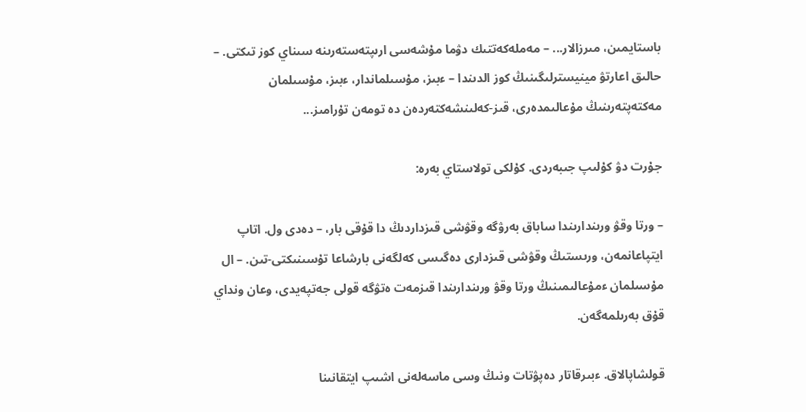باستايمىن، مىرزالار... – مەملەكەتتىك دۋما مۇشەسى ارىپتەستەرىنە سىناي كوز تىكتى. – حالىق اعارتۋ مينيسترلىگىنىڭ كوز الدىندا – ءبىز، مۇسىلماندار، ءبىز، مۇسىلمان مەكتەپتەرىنىڭ مۇعالىمدەرى، قىز-كەلىنشەكتەردەن دە تومەن تۇرامىز...

جۇرت دۋ كۇلىپ جىبەردى. كۇلكى تولاستاي بەرە:

– ورتا وقۋ ورىندارىندا ساباق بەرۋگە وقۋشى قىزداردىڭ دا قۇقى بار، – دەدى ول. اتاپ  ايتپاعانمەن، ورىستىڭ وقۋشى قىزدارى دەگىسى كەلگەنى بارشاعا تۇسىنىكتى-تىن. – ال مۇسىلمان ءمۇعالىمىنىڭ ورتا وقۋ ورىندارىندا قىزمەت ەتۋگە قولى جەتپەيدى، وعان ونداي قۇق بەرىلمەگەن.

قولشاپالاق. ءبىرقاتار دەپۋتات ونىڭ وسى ماسەلەنى اشىپ ايتقانىنا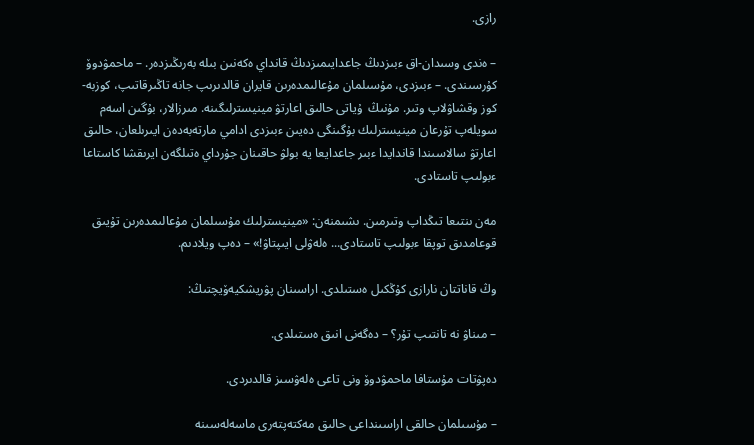رازى.

– ەندى وسىدان-اق ءبىزدىڭ جاعدايىمىزدىڭ قانداي ەكەنىن بىلە بەرىڭىزدەر. – ماحمۋدوۆ كۇرسىندى. – ءبىزدى، مۇسىلمان مۇعالىمدەرىن قايران قالدىرىپ جانە تاڭىرقاتىپ، كوزبە-كوز وقشاۋلاپ وتىر. مۇنىڭ  ۇياتى حالىق اعارتۋ مينيسترلىگىنە. مىرزالار، بۇگىن اسەم سويلەپ تۇرعان مينيسترلىك بۇگىنگى دەيىن ءبىزدى ادامي مارتەبەدەن ايىرىلعان، حالىق اعارتۋ سالاسىندا قاندايدا ءبىر جاعدايعا يە بولۋ حاقىنان جۇرداي ەتىلگەن ايرىقشا كاستاعا ءبولىپ تاستادى.

مەن ىنتىعا تىڭداپ وتىرمىن. ىشىمنەن: «مينيسترلىك مۇسىلمان مۇعالىمدەرىن تۇيىق قوعامدىق توپقا ءبولىپ تاستادى... ەلەۋلى ايىپتاۋ!» – دەپ ويلادىم.

وڭ قاناتتان نارازى كۇڭكىل ەستىلدى. اراسىنان پۋريشكيەۆيچتىڭ:

– مىناۋ نە تانتىپ تۇر؟ – دەگەنى انىق ەستىلدى.

دەپۋتات مۇستافا ماحمۋدوۆ ونى تاعى ەلەۋسىز قالدىردى.

– مۇسىلمان حالقى اراسىنداعى حالىق مەكتەپتەرى ماسەلەسىنە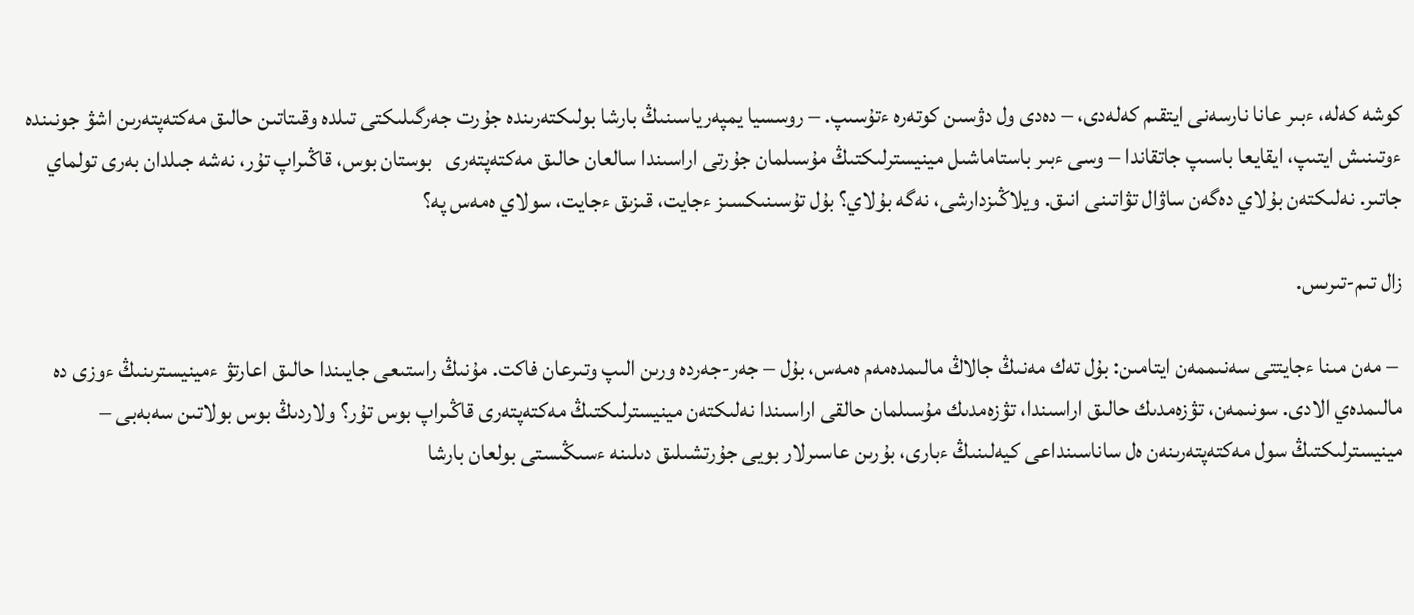كوشە كەلە، ءبىر عانا نارسەنى ايتقىم كەلەدى، – دەدى ول دۋسىن كوتەرە ءتۇسىپ. – روسسيا يمپەرياسىنىڭ بارشا بولىكتەرىندە جۇرت جەرگىلىكتى تىلدە وقىتاتىن حالىق مەكتەپتەرىن اشۋ جونىندە ءوتىنىش ايتىپ، ايقايعا باسىپ جاتقاندا – وسى ءبىر باستاماشىل مينيسترلىكتىڭ مۇسىلمان جۇرتى اراسىندا سالعان حالىق مەكتەپتەرى   بوستان بوس، قاڭىراپ تۇر، نەشە جىلدان بەرى تولماي جاتىر. نەلىكتەن بۇلاي دەگەن ساۋال تۋاتىنى انىق. ويلاڭىزدارشى، نەگە بۇلاي؟ بۇل تۇسىنىكسىز ءجايت، قىزىق ءجايت، سولاي ەمەس پە؟

زال تىم-تىرىس.

 – مەن مىنا ءجايتتى سەنىممەن ايتامىن: بۇل تەك مەنىڭ جالاڭ مالىمدەمەم ەمەس، بۇل – جەر-جەردە ورىن الىپ وتىرعان فاكت. مۇنىڭ راستىعى جايىندا حالىق اعارتۋ ءمينيسترىنىڭ ءوزى دە مالىمدەي الادى. سونىمەن، تۋزەمدىك حالىق اراسىندا، تۋزەمدىك مۇسىلمان حالقى اراسىندا نەلىكتەن مينيسترلىكتىڭ مەكتەپتەرى قاڭىراپ بوس تۇر؟ ولاردىڭ بوس بولاتىن سەبەبى – مينيسترلىكتىڭ سول مەكتەپتەرىنەن ەل ساناسىنداعى كيەلىنىڭ ءبارى، بۇرىن عاسىرلار بويى جۇرتشىلىق دىلىنە ءسىڭىستى بولعان بارشا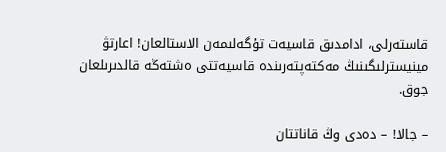قاستەرلى، ادامدىق قاسيەت تۇگەلىمەن الاستالعان! اعارتۋ مينيسترلىگىنىڭ مەكتەپتەرىندە قاسيەتتى ەشتەڭە قالدىرىلعان جوق.

– جالا! – دەدى وڭ قاناتتان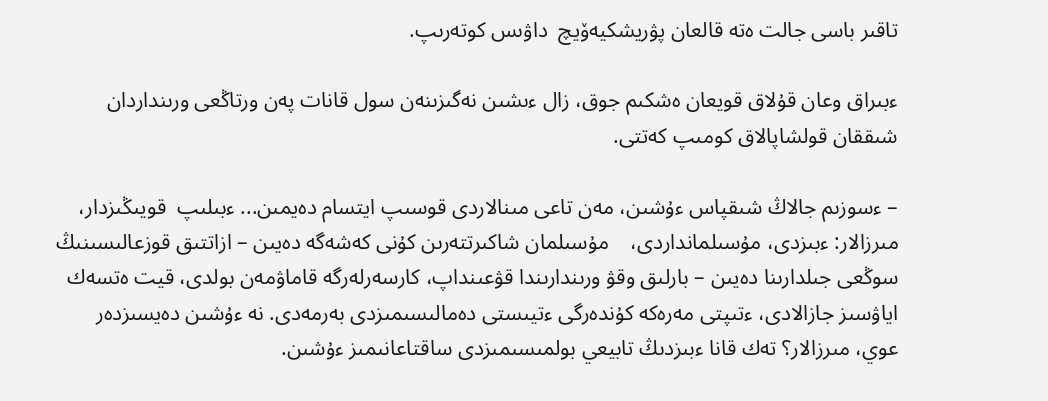تاقىر باسى جالت ەتە قالعان پۋريشكيەۆيچ  داۋىس كوتەرىپ.

ءبىراق وعان قۇلاق قويعان ەشكىم جوق، زال ءىشىن نەگىزىنەن سول قانات پەن ورتاڭعى ورىنداردان شىققان قولشاپالاق كومىپ كەتتى.

– ءسوزىم جالاڭ شىقپاس ءۇشىن، مەن تاعى مىنالاردى قوسىپ ايتسام دەيمىن... ءبىلىپ  قويىڭىزدار، مىرزالار: ءبىزدى، مۇسىلمانداردى،    مۇسىلمان شاكىرتتەرىن كۇنى كەشەگە دەيىن – ازاتتىق قوزعالىسىنىڭ سوڭعى جىلدارىنا دەيىن – بارلىق وقۋ ورىندارىندا قۋعىنداپ، كارسەرلەرگە قاماۋمەن بولدى، قيت ەتسەك  اياۋسىز جازالادى، ءتىپتى مەرەكە كۇندەرگى ءتيىستى دەمالىسىمىزدى بەرمەدى. نە ءۇشىن دەيسىزدەر عوي، مىرزالار؟ تەك قانا ءبىزدىڭ تابيعي بولمىسىمىزدى ساقتاعانىمىز ءۇشىن.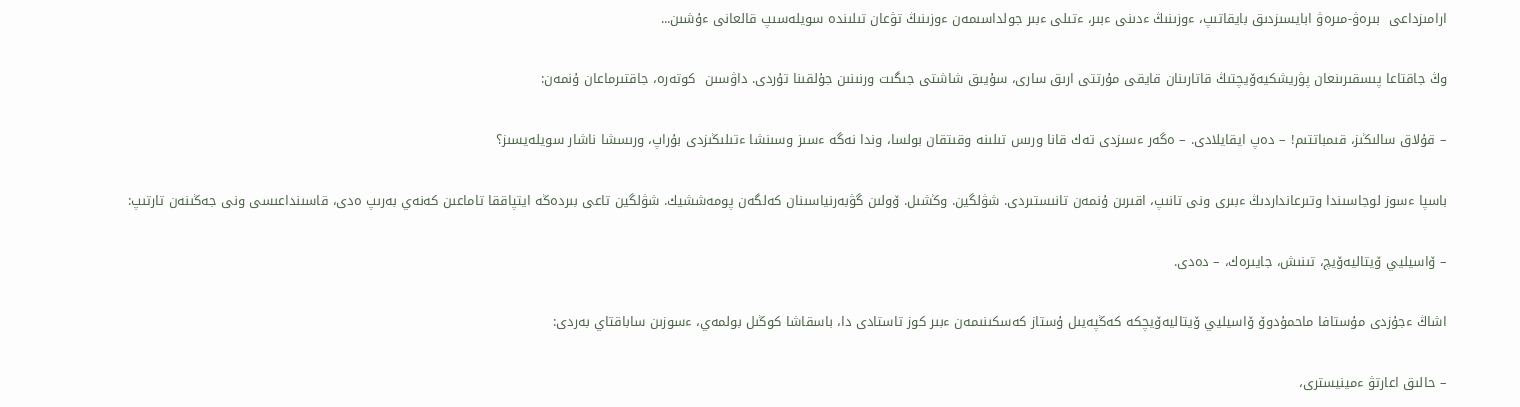ارامىزداعى  بىرەۋ-مىرەۋ ابايسىزدىق بايقاتىپ، ءوزىنىڭ ءدىنى ءبىر، ءتىلى ءبىر جولداسىمەن ءوزىنىڭ تۋعان تىلىندە سويلەسىپ قالعانى ءۇشىن...

وڭ جاقتاعا پىسقىرىنعان پۋريشكيەۆيچتىڭ قاتارىنان قايقى مۇرتتى ارىق سارى، سۇيىق شاشتى جىگىت ورنىنىن جۇلقىنا تۇردى. داۋسىن  كوتەرە، جاقتىرماعان ۇنمەن:

– قۇلاق سالىڭىز، قىمباتتىم! – دەپ ايقايلادى. – ەگەر ءسىزدى تەك قانا ورىس تىلىنە وقىتقان بولسا، وندا نەگە ءسىز وسىنشا ءتىلىڭىزدى بۇراپ، ورىسشا ناشار سويلەيسىز؟

باسپا ءسوز لوجاسىندا وتىرعانداردىڭ ءبىرى ونى تانىپ، اقىرىن ۇنمەن تانىستىردى. شۋلگين. وڭشىل. ۆولىن گۋبەرنياسىنان كەلگەن پومەششيك. شۋلگين تاعى بىردەڭە ايتپاققا تاماعىن كەنەي بەرىپ ەدى، قاسىنداعىسى ونى جەڭىنەن تارتىپ:

– ۆاسيليي ۆيتاليەۆيچ، تىنىش، جايىرەك، – دەدى.

اشاڭ ءجۇزدى مۇستافا ماحمۇدوۆ ۆاسيليي ۆيتاليەۆيچكە كەڭپەيىل ۇستاز كەسكىنىمەن ءبىر كوز تاستادى دا، باسقاشا كوڭىل بولمەي، ءسوزىن ساباقتاي بەردى:

– حالىق اعارتۋ ءمينيسترى،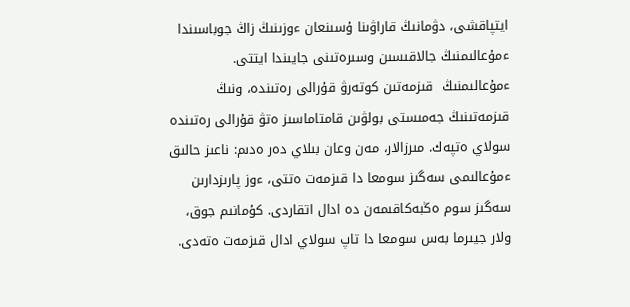ايتپاقشى، دۋمانىڭ قاراۋىنا ۇسىنعان ءوزىنىڭ زاڭ جوباسىندا ءمۇعالىمنىڭ جالاقىسىن وسىرەتىنى جايىندا ايتتى. ءمۇعالىمنىڭ  قىزمەتىن كوتەرۋ قۇرالى رەتىندە، ونىڭ قىزمەتىنىڭ جەمىستى بولۋىن قامتاماسىز ەتۋ قۇرالى رەتىندە سولاي ەتپەك. مىرزالار، مەن وعان بىلاي دەر ەدىم: ناعىز حالىق ءمۇعالىمى سەگىز سومعا دا قىزمەت ەتتى، ءوز پارىزدارىن سەگىز سوم ەڭبەكاقىمەن دە ادال اتقاردى. كۇمانىم جوق، ولار جيىرما بەس سومعا دا تاپ سولاي ادال قىزمەت ەتەدى.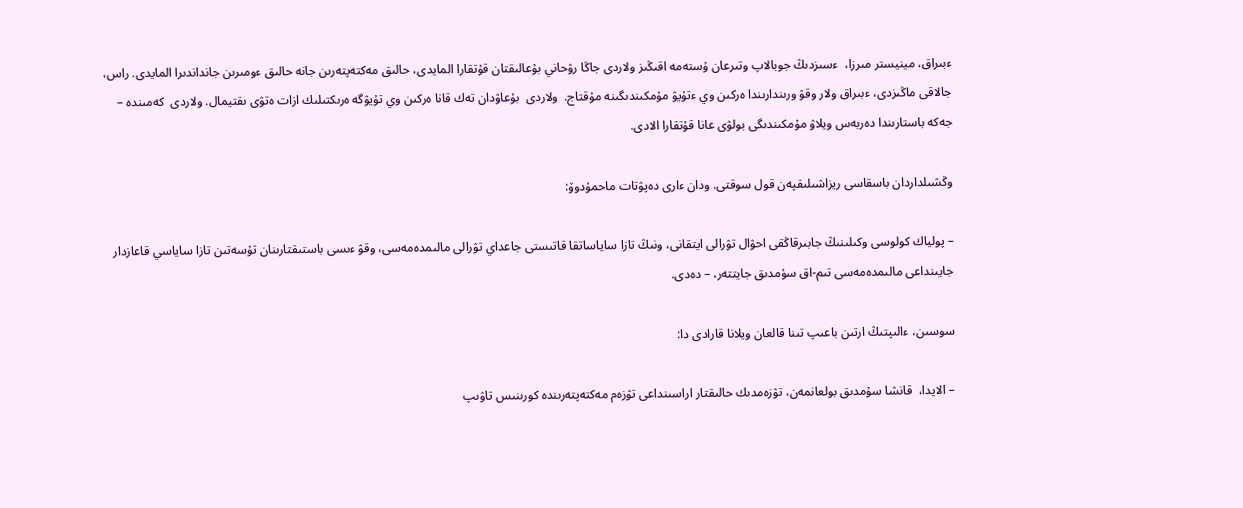ءبىراق، مينيستر مىرزا،  ءسىزدىڭ جوبالاپ وتىرعان ۇستەمە اقىڭىز ولاردى جاڭا رۋحاني بۇعالىقتان قۇتقارا المايدى، حالىق مەكتەپتەرىن جانە حالىق ءومىرىن جانداندىرا المايدى. راس، جالاقى ماڭىزدى، ءبىراق ولار وقۋ ورىندارىندا ەركىن وي ءتۇيۋ مۇمكىندىگىنە مۇقتاج.  ولاردى  بۇعاۋدان تەك قانا ەركىن وي تۇيۋگە ەرىكتىلىك ازات ەتۋى ىقتيمال. ولاردى  كەمىندە – جەكە باستارىندا دەربەس ويلاۋ مۇمكىندىگى بولۋى عانا قۇتقارا الادى.

وڭشىلداردان باسقاسى ريزاشىلىقپەن قول سوقتى. ودان ءارى دەپۋتات ماحمۇدوۆ:

– پولياك كولوسى وكىلىنىڭ جابىرقاڭقى احۋال تۋرالى ايتقانى، ونىڭ تازا ساياساتقا قاتىستى جاعداي تۋرالى مالىمدەمەسى، وقۋ ءىسى باستىقتارىنان تۇسەتىن تازا ساياسي قاعازدار جايىنداعى مالىمدەمەسى تىم-اق سۇمدىق جايتتەر، – دەدى.

سوسىن، ءالىپتىڭ ارتىن باعىپ تىنا قالعان ويلانا قارادى دا:

– الايدا،  قانشا سۇمدىق بولعانمەن، تۋزەمدىك حالىقتار اراسىنداعى تۋزەم مەكتەپتەرىندە كورىنىس تاۋىپ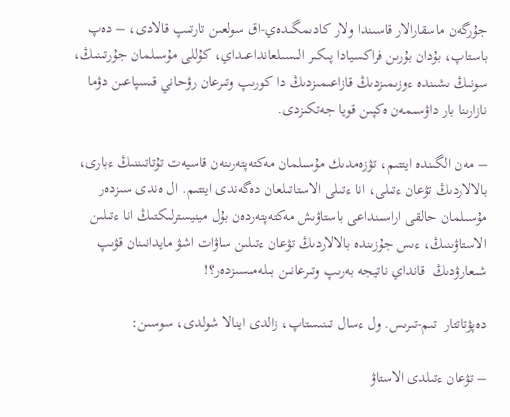جۇرگەن ماسقارالار قاسىندا ولار كادىمگىدەي-اق سولعىن تارتىپ قالادى، – دەپ باستاپ، بۇدان بۇرىن فراكسيادا پىكىر الىسىلعانداعىداي، كۇللى مۇسىلمان جۇرتىنىڭ، سونىڭ ىشىندە ءوزىمىزدىڭ قازاعىمىزدىڭ دا كورىپ وتىرعان رۋحاني قىسپاعىن دۋما نازارىنا بار داۋسىمەن ەكپىن قويا جەتكىزدى.

– مەن الگىندە ايتتىم، تۋزەمدىك مۇسىلمان مەكتەپتەرىنەن قاسيەت تۇتاتىننىڭ ءبارى، بالالاردىڭ تۋعان ءتىلى، انا ءتىلى الاستاتىلعان دەگەندى ايتتىم. ال ەندى سىزدەر مۇسىلمان حالقى اراسىنداعى باستاۋىش مەكتەپتەردەن بۇل مينيسترلىكتىڭ انا ءتىلىن الاستاۋىنىڭ، ءىس جۇزىندە بالالاردىڭ تۋعان ءتىلىن ساۋات اشۋ مايدانىنان قۋىپ شىعارۋدىڭ  قانداي ناتيجە بەرىپ وتىرعانىن بىلەمىسىزدەر؟!

دەپۋتاتتار  تىم-تىرىس. ول ءسال تىنىستاپ، زالدى اينالا شولدى، سوسىن:

– تۋعان ءتىلدى الاستاۋ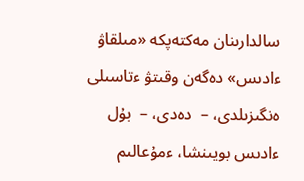سالدارىنان مەكتەپكە «مىلقاۋ ءادىس» دەگەن وقىتۋ ءتاسىلى ەنگىزىلدى، –  دەدى، –  بۇل ءادىس بويىنشا، ءمۇعالىم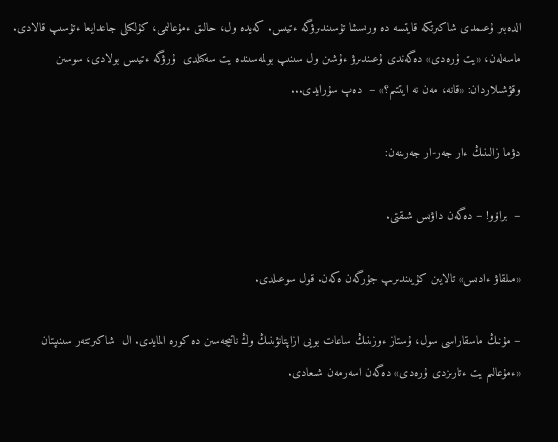الدەبىر ۇعىمدى شاكىرتكە قايتسە دە ورىسشا تۇسىندىرۋگە ءتيىس. كەيدە ول، حالىق ءمۇعالىمى، كۇلكىلى جاعدايعا ءتۇسىپ قالادى. ماسەلەن، «يت ۇرەدى» دەگەندى ۇعىندىرۋ ءۇشىن ول سىنىپ بولمەسىندە يت سەكىلدى  ۇرۋگە ءتيىس بولادى، سوسىن وقۋشىلاردان: «قانە، مەن نە ايتتىم؟» –  دەپ سۇرايدى...

دۋما زالىنىڭ ءار جەر-ار جەرىنەن:

–  براۆو! – دەگەن داۋىس شىقتى.

«مىلقاۋ ءادىس» تالايىن كۇيىندىرىپ جۇرگەن ەكەن. قول سوعىلدى.

– مۇنىڭ ماسقاراسى سول، ۇستاز ءوزىنىڭ ساعات بويى ازاپتانۋىنىڭ وڭ ناتيجەسىن دە كورە المايدى. ال  شاكىرتتەر سىنىپتان «ءمۇعالىم يت ءتارىزدى ۇرەدى» دەگەن اسەرمەن شىعادى.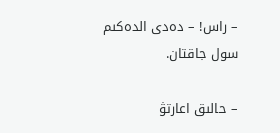– راس! – دەدى الدەكىم سول جاقتان.

– حالىق اعارتۋ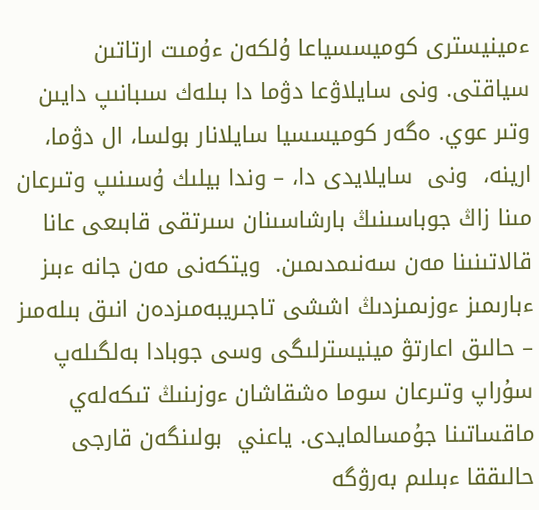ءمينيسترى كوميسسياعا ۇلكەن ءۇمىت ارتاتىن سياقتى. ونى سايلاۋعا دۋما دا بىلەك سىبانىپ دايىن وتىر عوي. ەگەر كوميسسيا سايلانار بولسا، ال دۋما، ارينە،  ونى  سايلايدى دا، – وندا بيلىك ۇسىنىپ وتىرعان مىنا زاڭ جوباسىنىڭ بارشاسىنان سىرتقى قابىعى عانا قالاتىنىنا مەن سەنىمدىمىن.  ويتكەنى مەن جانە ءبىز ءبارىمىز ءوزىمىزدىڭ اششى تاجىريبەمىزدەن انىق بىلەمىز – حالىق اعارتۋ مينيسترلىگى وسى جوبادا بەلگىلەپ سۇراپ وتىرعان سوما ەشقاشان ءوزىنىڭ تىكەلەي ماقساتىنا جۇمسالمايدى. ياعني  بولىنگەن قارجى  حالىققا ءبىلىم بەرۋگە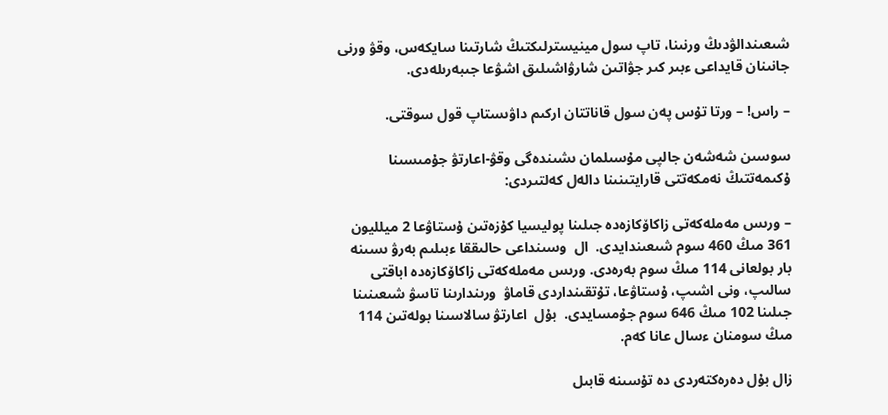شىعىندالۋدىڭ ورنىنا، تاپ سول مينيسترلىكتىڭ شارتىنا سايكەس، وقۋ ورنى جانىنان قايداعى ءبىر كىر جۋاتىن شارۋاشىلىق اشۋعا جىبەرىلەدى.

– راس! – ورتا تۇس پەن سول قاناتتان اركىم داۋىستاپ قول سوقتى.

سوسىن شەشەن جالپى مۇسىلمان ىشىندەگى وقۋ-اعارتۋ جۇمىسىنا ۇكىمەتتىڭ نەمكەتتى قارايتىنىنا دالەل كەلتىردى:

– ورىس مەملەكەتى زاكاۆكازەدە جىلىنا پوليسيا كۇزەتىن ۇستاۋعا 2 ميلليون 361 مىڭ 460 سوم شىعىندايدى.  ال  وسىنداعى حالىققا ءبىلىم بەرۋ ىسىنە بار بولعانى 114 مىڭ سوم بەرەدى. ورىس مەملەكەتى زاكاۆكازەدە اباقتى سالىپ، ونى اشىپ، ۇستاۋعا، تۇتقىنداردى قاماۋ  ورىندارىنا تاسۋ شىعىنىنا جىلىنا 102 مىڭ 646 سوم جۇمسايدى.  بۇل  اعارتۋ سالاسىنا بولەتىن 114 مىڭ سومنان ءسال عانا كەم.

زال بۇل دەرەكتەردى دە تۇسىنە قابىل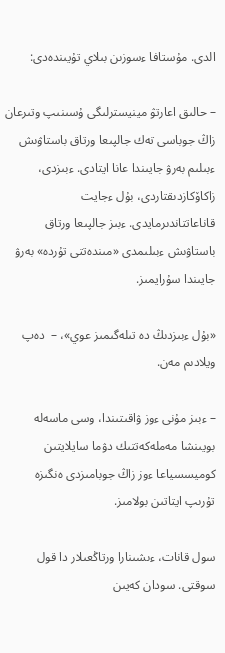الدى. مۇستافا ءسوزىن بىلاي تۇيىندەدى:

– حالىق اعارتۋ مينيسترلىگى ۇسىنىپ وتىرعان زاڭ جوباسى تەك جالپىعا ورتاق باستاۋىش ءبىلىم بەرۋ جايىندا عانا ايتادى. ءبىزدى، زاكاۆكازدىقتاردى، بۇل ءجايت قاناعاتتاندىرمايدى. ءبىز جالپىعا ورتاق باستاۋىش ءبىلىمدى «مىندەتتى تۇردە» بەرۋ جايىندا سۇرايمىز.

«بۇل ءبىزدىڭ دە تىلەگىمىز عوي»، –  دەپ ويلادىم مەن.

– ءبىز مۇنى ءوز ۋاقىتىندا، وسى ماسەلە بويىنشا مەملەكەتتىك دۋما سايلايتىن كوميسسياعا ءوز زاڭ جوبامىزدى ەنگىزە تۇرىپ ايتاتىن بولامىز.

سول قانات، ءىشىنارا ورتاڭعىلار دا قول سوقتى. سودان كەيىن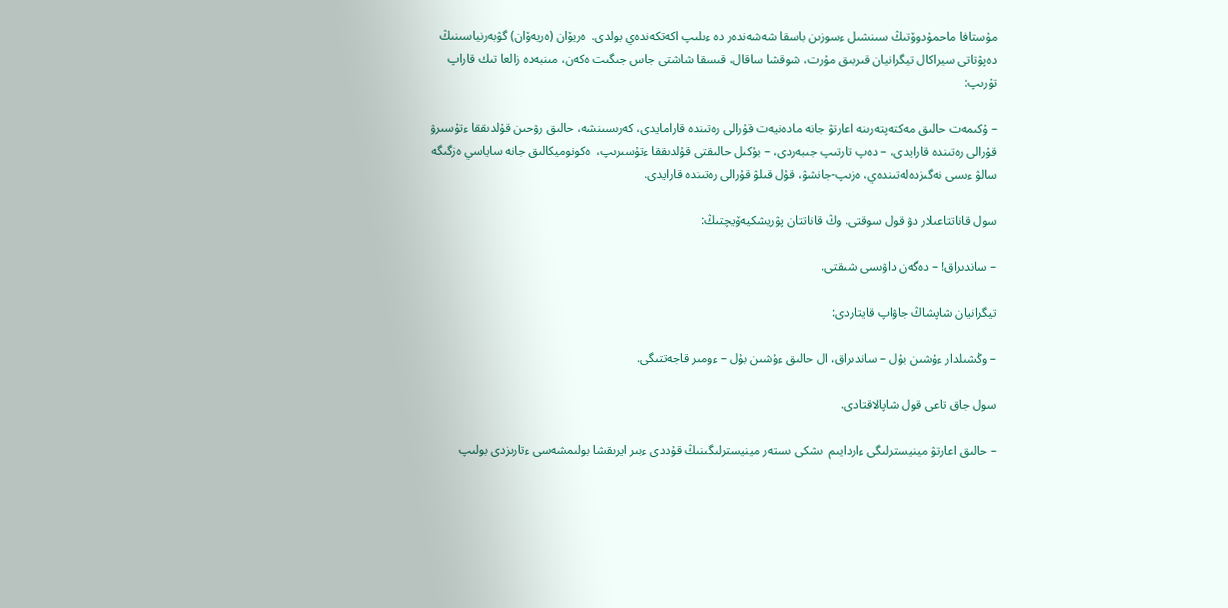مۇستافا ماحمۇدوۆتىڭ سىنشىل ءسوزىن باسقا شەشەندەر دە ءىلىپ اكەتكەندەي بولدى.  ەريۆان (ەريەۆان) گۋبەرنياسىنىڭ دەپۋتاتى سيراكال تيگرانيان قىربىق مۇرت، شوقشا ساقال، قىسقا شاشتى جاس جىگىت ەكەن، مىنبەدە زالعا تىك قاراپ تۇرىپ:

– ۇكىمەت حالىق مەكتەپتەرىنە اعارتۋ جانە مادەنيەت قۇرالى رەتىندە قارامايدى، كەرىسىنشە، حالىق رۋحىن قۇلدىققا ءتۇسىرۋ قۇرالى رەتىندە قارايدى، – دەپ تارتىپ جىبەردى، – بۇكىل حالىقتى قۇلدىققا ءتۇسىرىپ،  ەكونوميكالىق جانە ساياسي ەزگىگە سالۋ ءىسى نەگىزدەلەتىندەي، ەزىپ-جانشۋ، قۇل قىلۋ قۇرالى رەتىندە قارايدى.

سول قاناتتاعىلار دۋ قول سوقتى. وڭ قاناتتان پۋريشكيەۆيچتىڭ:

– ساندىراق! – دەگەن داۋىسى شىقتى.

تيگرانيان شاپشاڭ جاۋاپ قايتاردى:

– وڭشىلدار ءۇشىن بۇل – ساندىراق، ال حالىق ءۇشىن بۇل – ءومىر قاجەتتىگى.

سول جاق تاعى قول شاپالاقتادى.

– حالىق اعارتۋ مينيسترلىگى ءاردايىم  ىشكى ىستەر مينيسترلىگىنىڭ قۇددى ءبىر ايرىقشا بولىمشەسى ءتارىزدى بولىپ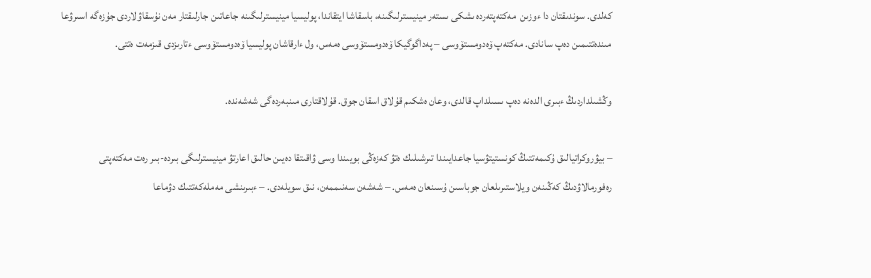كەلدى. سوندىقتان دا ءوزىن  مەكتەپتەردە ىشكى ىستەر مينيسترلىگىنە، باسقاشا ايتقاندا، پوليسيا مينيسترلىگىنە جاعاتىن جارلىقتار مەن نۇسقاۋلاردى جۇزەگە اسىرۋعا مىندەتتىمىن دەپ سانادى. مەكتەپ ۆەدومستۆوسى – پەداگوگيكا ۆەدومستۆوسى ەمەس، ول ءارقاشان پوليسيا ۆەدومستۆوسى ءتارىزدى قىزمەت ەتتى.

وڭشىلداردىڭ ءبىرى الدەنە دەپ ىسىلداپ قالدى، وعان ەشكىم قۇلاق اسقان جوق. قۇلاقتارى مىنبەردەگى شەشەندە.

– بيۋروكراتيالىق ۇكىمەتتىڭ كونستيتۋسيا جاعدايىندا تىرشىلىك ەتۋ كەزەڭى بويىندا وسى ۋاقىتقا دەيىن حالىق اعارتۋ مينيسترلىگى بىردە-بىر رەت مەكتەپتى رەفورمالاۋدىڭ كەڭىنەن ويلاستىرىلعان جوباسىن ۇسىنعان ەمەس. – شەشەن سەنىممەن، نىق سويلەدى. – ءبىرىنشى مەملەكەتتىك دۋماعا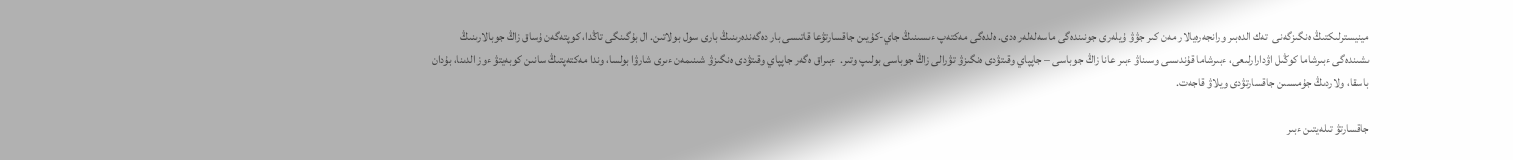مينيسترلىكتىڭ ەنگىزگەنى  تەك الدەبىر ورانجەرەيالار مەن كىر جۋۋ ۇيلەرى جونىندەگى ماسەلەلەر ەدى. ەلدەگى مەكتەپ ءىسىنىڭ جاي-كۇيىن جاقسارتۋعا قاتىسى بار دەگەندەرىنىڭ بارى سول بولاتىن. ال بۇگىنگى تاڭدا، كوپتەگەن ۇساق زاڭ جوبالارىنىڭ ىشىندەگى ءبىرشاما كوڭىل اۋدارارلىعى، ءبىرشاما قۇندىسى وسىناۋ ءبىر عانا زاڭ جوباسى – جاپپاي وقىتۋدى ەنگىزۋ تۋرالى زاڭ جوباسى بولىپ وتىر.  ءبىراق ەگەر جاپپاي وقىتۋدى ەنگىزۋ شىنىمەن ءىرى شارۋا بولسا، وندا مەكتەپتىڭ سانىن كوبەيتۋ ءوز الدىنا، بۇدان باسقا، ولاردىڭ جۇمىسىن جاقسارتۋدى ويلاۋ قاجەت.

جاقسارتۋ تىلەيتىن ءبىر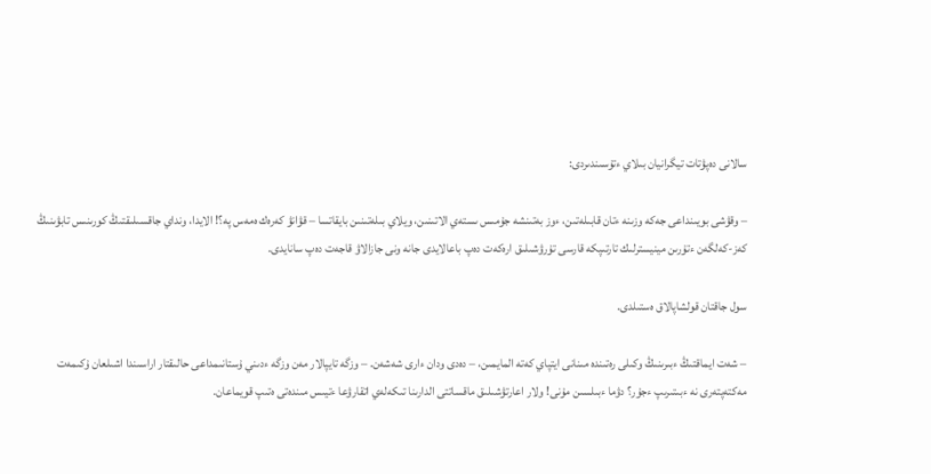سالانى دەپۋتات تيگرانيان بىلاي ءتۇسىندىردى:

– وقۋشى بويىنداعى جەكە وزىنە ءتان قابىلەتىن، ءوز بەتىنشە جۇمىس ىستەي الاتىنىن، ويلاي بىلەتىنىن بايقاتسا – قۋانۋ كەرەك ەمەس پە؟! الايدا، ونداي جاقسىلىقتىڭ كورىنىس تابۋىنىڭ كەز-كەلگەن ءتۇرىن مينيسترلىك تارتىپكە قارسى تۇرۋشىلىق ارەكەت دەپ باعالايدى جانە ونى جازالاۋ قاجەت دەپ سانايدى.

سول جاقتان قولشاپالاق ەستىلدى.

– شەت ايماقتىڭ ءبىرىنىڭ وكىلى رەتىندە مىنانى ايتپاي كەتە المايمىن، – دەدى ودان ءارى شەشەن. – وزگە تايپالار مەن وزگە ءدىني ۇستانىمداعى حالىقتار اراسىندا اشىلعان ۇكىمەت مەكتەپتەرى نە ءبىتىرىپ ءجۇر؟ دۋما ءبىلسىن مۇنى! ولار اعارتۋشىلىق ماقساتتى الدارىنا تىكەلەي اتقارۋعا ءتيىس مىندەتى ەتىپ قويماعان.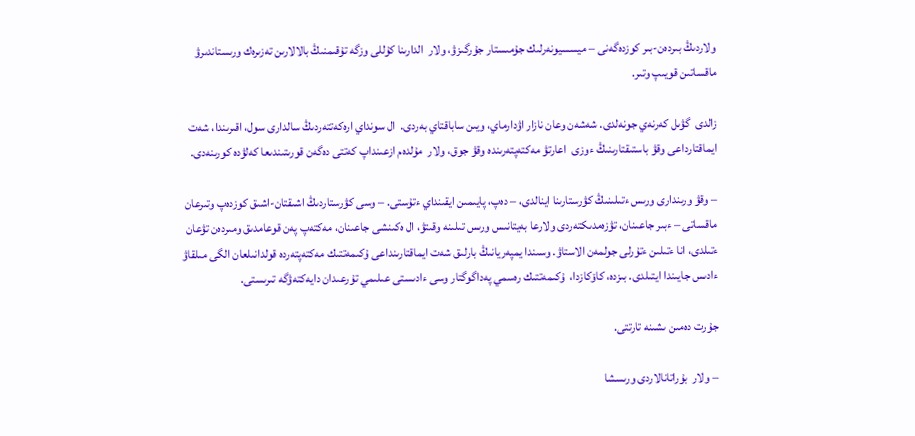ولاردىڭ بىردەن-بىر كوزدەگەنى – ميسسيونەرلىك جۇمىستار جۇرگىزۋ، ولار  الدارىنا كۇللى وزگە تۇقىمنىڭ بالالارىن تەزىرەك ورىستاندىرۋ ماقساتىن قويىپ وتىر.

زالدى  گۋىل كەرنەي جونەلدى. شەشەن وعان نازار اۋدارماي، ويىن ساباقتاي بەردى.  ال سونداي ارەكەتتەردىڭ سالدارى سول، اقىرىندا، شەت ايماقتارداعى وقۋ باستىقتارىنىڭ ءوزى  اعارتۋ مەكتەپتەرىندە وقۋ جوق، ولار  مۇلدەم ازعىنداپ كەتتى دەگەن قورىتىندىعا كەلۋدە كورىنەدى.

– وقۋ ورىندارى ورىس ءتىلىنىڭ كۋرستارىنا اينالدى، – دەپ، پايىمىن ايقىنداي ءتۇستى. – وسى كۋرستاردىڭ اشىقتان-اشىق كوزدەپ وتىرعان ماقساتى – ءبىر جاعىنان، تۋزەمدىكتەردى ولارعا بەيتانىس ورىس تىلىنە وقىتۋ، ال ەكىنشى جاعىنان، مەكتەپ پەن قوعامدىق ومىردەن تۋعان ءتىلدى، انا ءتىلىن ءتۇرلى جولمەن الاستاۋ. وسىندا يمپەريانىڭ بارلىق شەت ايماقتارىنداعى ۇكىمەتتىك مەكتەپتەردە قولدانىلعان الگى مىلقاۋ ءادىس جايىندا ايتىلدى. بىزدە، كاۆكازدا،  ۇكىمەتتىك رەسمي پەداگوگتار وسى ءادىستى عىلىمي تۇرعىدان دايەكتەۋگە تىرىستى.

جۇرت دەمىن ىشىنە تارتتى.

– ولار  بۇراتانالاردى ورىسشا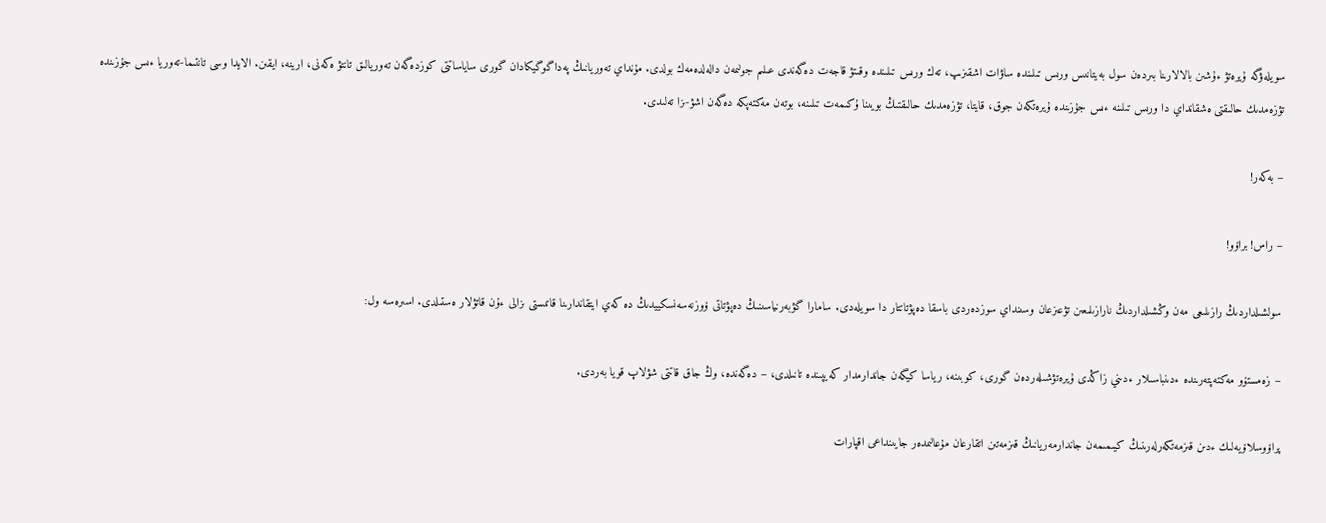سويلەۋگە ۇيرەتۋ ءۇشىن بالالارىنا بىردەن سول بەيتانىس ورىس تىلىندە ساۋات اشقىزىپ، تەك ورىس تىلىندە وقىتۋ قاجەت دەگەندى عىلىم جولىمەن دالەلدەمەك بولدى. مۇنداي تەوريانىڭ پەداگوگيكادان گورى ساياساتتى كوزدەگەن تەوريالىق تانتۋ ەكەنى، ارينە، ايقىن. الايدا وسى تانتىما-تەوريا ءىس جۇزىندە تۋزەمدىك حالىقتى ەشقانداي دا ورىس تىلىنە ءىس جۇزىندە ۇيرەتكەن جوق، قايتا، تۋزەمدىك حالىقتىڭ بويىنا ۇكىمەت تىلىنە، بوتەن مەكتەپكە دەگەن اشۋ-ىزا تەلىدى.

– بەكەر!

– راس! براۆو!

سولشىلداردىڭ رازىلىعى مەن وڭشىلداردىڭ نارازىلىعىن تۋعىزعان وسىنداي سوزدەردى باسقا دەپۋتاتتار دا سويلەدى. سامارا گۋبەرنياسىنىڭ دەپۋتاتى ۆوزنەسەنسكييدىڭ دە كەي ايتقاندارىنا قاتىستى ىزالى ءۇن قاتۋلار ەستىلدى. اسىرەسە ول:

– زەمستۆو مەكتەپتەرىندە ءدىنباسىلار ءدىني زاڭدى ۇيرەتۋشىلەردەن گورى، كوبىنە، رياسا كيگەن جاندارمدار كەيپىندە تانىلدى، – دەگەندە، وڭ جاق قاتتى شۋلاپ قويا بەردى.

پراۆوسلاۆيەلىك ءدىن قىزمەتكەرلەرىنىڭ كيىمىمەن جاندارمەريانىڭ قىزمەتىن اتقارعان مۇعالىمدەر جايىنداعى اقپارات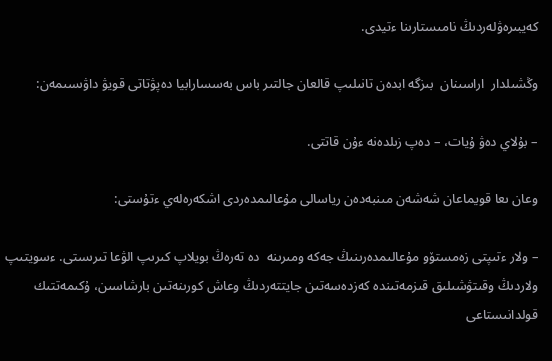كەيبىرەۋلەردىڭ نامىستارىنا ءتيدى.

وڭشىلدار  اراسىنان  بىزگە ابدەن تانىلىپ قالعان جالتىر باس بەسسارابيا دەپۋتاتى قويۋ داۋىسىمەن:

– بۇلاي دەۋ ۇيات، – دەپ زىلدەنە ءۇن قاتتى.

وعان ىعا قويماعان شەشەن مىنبەدەن رياسالى مۇعالىمدەردى اشكەرەلەي ءتۇستى:

– ولار ءتىپتى زەمستۆو مۇعالىمدەرىنىڭ جەكە ومىرىنە  دە تەرەڭ بويلاپ كىرىپ الۋعا تىرىستى. ءسويتىپ ولاردىڭ وقىتۋشىلىق قىزمەتىندە كەزدەسەتىن جايتتەردىڭ وعاش كورىنەتىن بارشاسىن، ۇكىمەتتىك قولدانىستاعى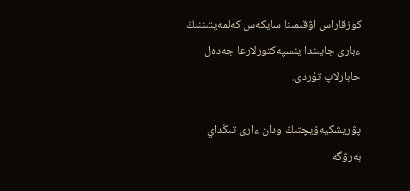كوزقاراس اۋقىمىنا سايكەس كەلمەيتىننىڭ ءبارى جايىندا ينسپەكتورلارعا جەدەل حابارلاپ تۇردى.

پۋريشكيەۆيچتىڭ ودان ءارى تىڭداي بەرۋگە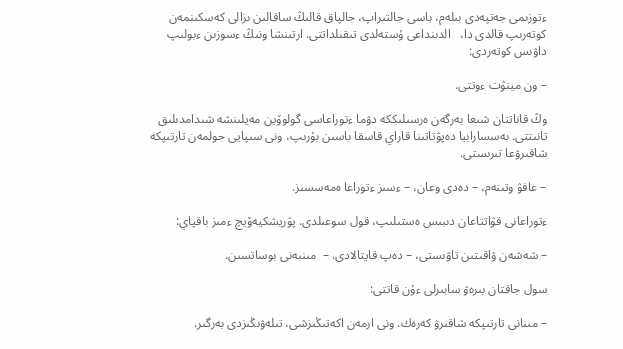ءتوزىمى جەتپەدى بىلەم، باسى جالتىراپ، جالپاق قالىڭ ساقالىن ىزالى كەسكىنمەن كوتەرىپ قالدى دا،   الدىنداعى ۇستەلدى تىقىلداتتى. ارتىنشا ونىڭ ءسوزىن ءبولىپ داۋىس كوتەردى:

– ون مينۋت ءوتتى.

وڭ قاناتتان شىعا بەرگەن ەرسىلىككە دۋما ءتوراعاسى گولوۆين مەيلىنشە شىدامدىلىق تانىتتى. بەسسارابيا دەپۋتاتىنا قاراي قاسقا باسىن بۇرىپ، ونى سىپايى جولمەن تارتىپكە شاقىرۋعا تىرىستى.

– عافۋ وتىنەم، – دەدى وعان، – ءسىز ءتوراعا ەمەسسىز.

ءتوراعانى قۋاتتاعان دىبىس ەستىلىپ، قول سوعىلدى. پۋريشكيەۆيچ ءمىز باقپاي:

– شەشەن ۋاقىتىن تاۋىستى، – دەپ قايتالادى. –  مىنبەنى بوساتسىن.

سول جاقتان بىرەۋ سابىرلى ءۇن قاتتى:

– مىنانى تارتىپكە شاقىرۋ كەرەك. ونى ارمەن اكەتىڭىزشى، تىلەۋىڭىزدى بەرگىر.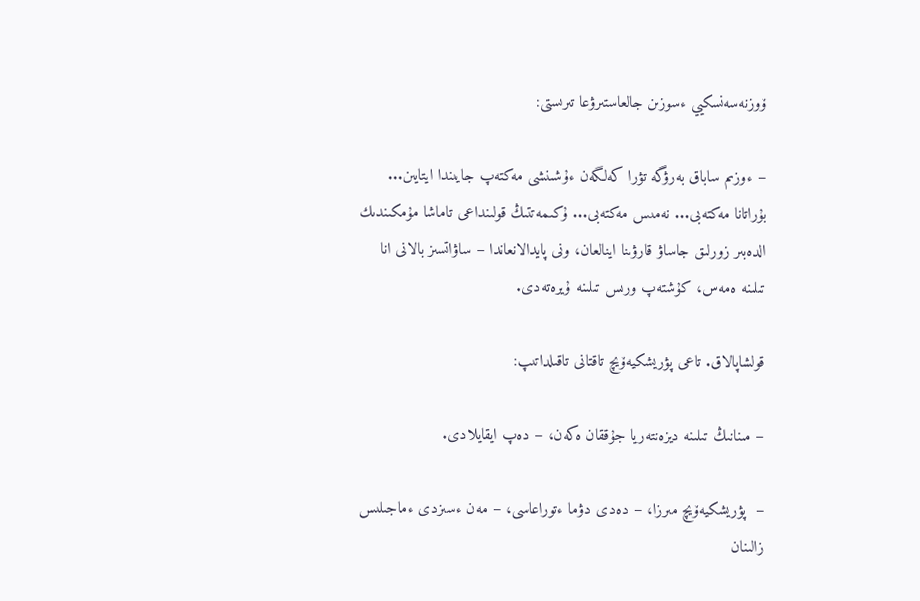ۆوزنەسەنسكيي ءسوزىن جالعاستىرۋعا تىرىستى:

– ءوزىم ساباق بەرۋگە تۋرا كەلگەن ءۇشىنشى مەكتەپ جايىندا ايتايىن... بۇراتانا مەكتەبى... نەمىس مەكتەبى... ۇكىمەتتىڭ قولىنداعى تاماشا مۇمكىندىك الدەبىر زورلىق جاساۋ قارۋىنا اينالعان، ونى پايدالانعاندا – ساۋاتسىز بالانى انا تىلىنە ەمەس، كۇشتەپ ورىس تىلىنە ۇيرەتەدى.

قولشاپالاق. تاعى پۋريشكيەۆيچ تاقتانى تاقىلداتىپ:

– مىنانىڭ تىلىنە ديزەنتەريا جۇققان ەكەن، – دەپ ايقايلادى.

–  پۋريشكيەۆيچ مىرزا، – دەدى دۋما ءتوراعاسى، – مەن ءسىزدى ءماجىلىس زالىنان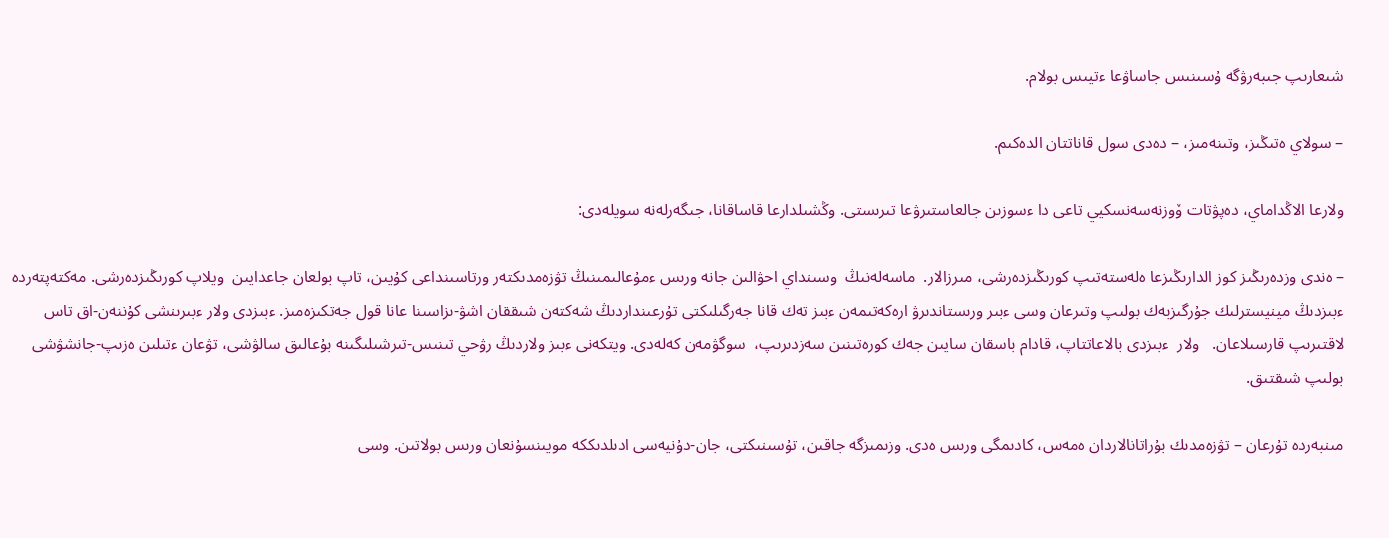شىعارىپ جىبەرۋگە ۇسىنىس جاساۋعا ءتيىس بولام.

– سولاي ەتىڭىز، وتىنەمىز، – دەدى سول قاناتتان الدەكىم.

ولارعا الاڭداماي، دەپۋتات ۆوزنەسەنسكيي تاعى دا ءسوزىن جالعاستىرۋعا تىرىستى. وڭشىلدارعا قاساقانا، جىگەرلەنە سويلەدى:

– ەندى وزدەرىڭىز كوز الدارىڭىزعا ەلەستەتىپ كورىڭىزدەرشى، مىرزالار.  ماسەلەنىڭ  وسىنداي احۋالىن جانە ورىس ءمۇعالىمىنىڭ تۋزەمدىكتەر ورتاسىنداعى كۇيىن، تاپ بولعان جاعدايىن  ويلاپ كورىڭىزدەرشى. مەكتەپتەردە ءبىزدىڭ مينيسترلىك جۇرگىزبەك بولىپ وتىرعان وسى ءبىر ورىستاندىرۋ ارەكەتىمەن ءبىز تەك قانا جەرگىلىكتى تۇرعىنداردىڭ شەكتەن شىققان اشۋ-ىزاسىنا عانا قول جەتكىزەمىز. ءبىزدى ولار ءبىرىنشى كۇننەن-اق تاس لاقتىرىپ قارسىلاعان.   ولار  ءبىزدى بالاعاتتاپ، قادام باسقان سايىن جەك كورەتىنىن سەزدىرىپ،  سوگۋمەن كەلەدى. ويتكەنى ءبىز ولاردىڭ رۋحي تىنىس-تىرشىلىگىنە بۇعالىق سالۋشى، تۋعان ءتىلىن ەزىپ-جانشۋشى بولىپ شىقتىق.

مىنبەردە تۇرعان – تۋزەمدىك بۇراتانالاردان ەمەس، كادىمگى ورىس ەدى. وزىمىزگە جاقىن، تۇسىنىكتى، جان-دۇنيەسى ادىلدىككە مويىنسۇنعان ورىس بولاتىن. وسى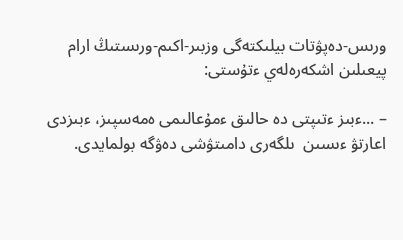ورىس-دەپۋتات بيلىكتەگى وزبىر-اكىم-ورىستىڭ ارام پيعىلىن اشكەرەلەي ءتۇستى:

– ...ءبىز ءتىپتى دە حالىق ءمۇعالىمى ەمەسپىز، ءبىزدى اعارتۋ ءىسىن  ىلگەرى دامىتۋشى دەۋگە بولمايدى.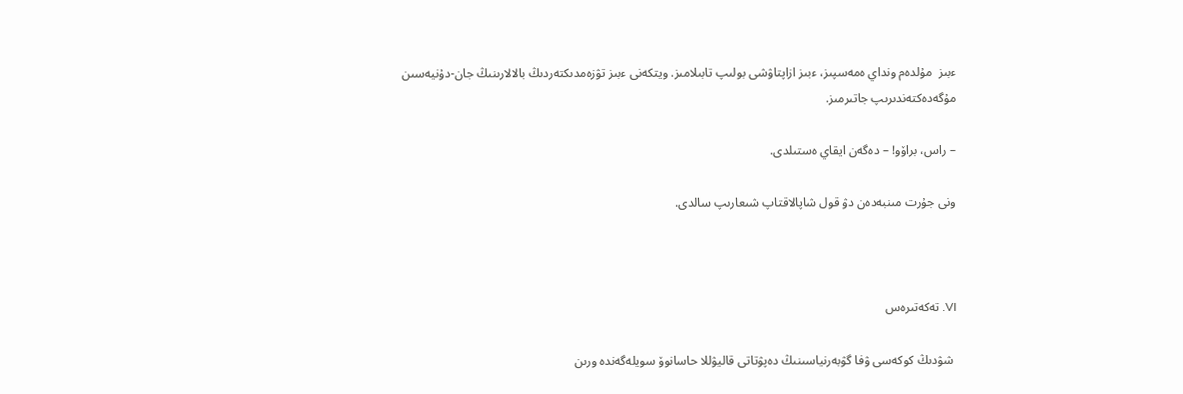ءبىز  مۇلدەم ونداي ەمەسپىز، ءبىز ازاپتاۋشى بولىپ تابىلامىز. ويتكەنى ءبىز تۋزەمدىكتەردىڭ بالالارىنىڭ جان-دۇنيەسىن مۇگەدەكتەندىرىپ جاتىرمىز.

– راس، براۆو! – دەگەن ايقاي ەستىلدى.

ونى جۇرت مىنبەدەن دۋ قول شاپالاقتاپ شىعارىپ سالدى.



VI. تەكەتىرەس

 شۋدىڭ كوكەسى ۋفا گۋبەرنياسىنىڭ دەپۋتاتى قاليۋللا حاسانوۆ سويلەگەندە ورىن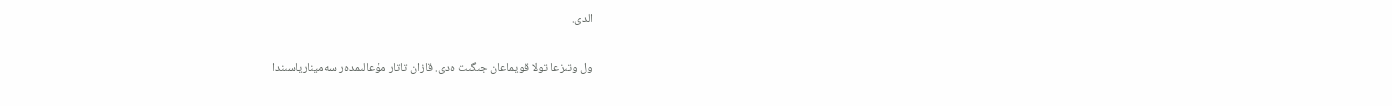الدى.

ول وتىزعا تولا قويماعان جىگىت ەدى. قازان تاتار مۇعالىمدەر سەمينارياسىندا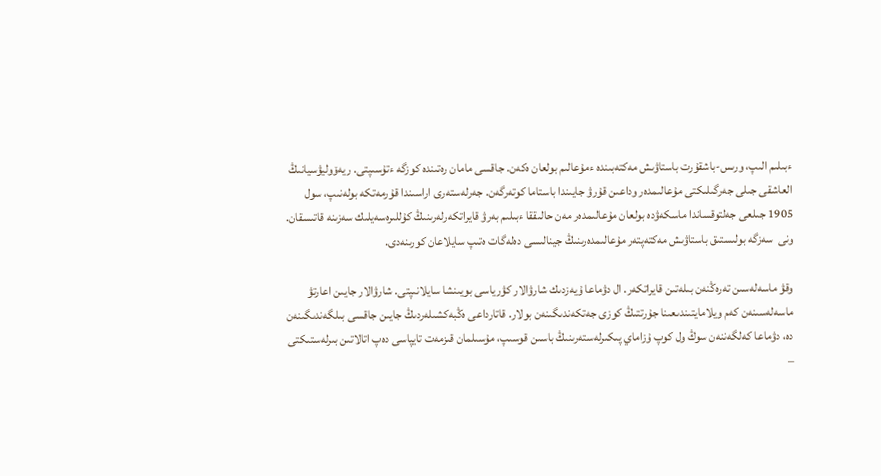ءبىلىم الىپ، ورىس-باشقۇرت باستاۋىش مەكتەبىندە ءمۇعالىم بولعان ەكەن. جاقسى مامان رەتىندە كوزگە ءتۇسىپتى. ريەۆوليۋسيانىڭ العاشقى جىلى جەرگىلىكتى مۇعالىمدەر وداعىن قۇرۋ جايىندا باستاما كوتەرگەن. جەرلەستەرى اراسىندا قۇرمەتكە بولەنىپ، سول 1905 جىلعى جەلتوقساندا ماسكەۋدە بولعان مۇعالىمدەر مەن حالىققا ءبىلىم بەرۋ قايراتكەرلەرىنىڭ كۇللىرەسەيلىك سەزىنە قاتىسقان. ونى  سەزگە بولىستىق باستاۋىش مەكتەپتەر مۇعالىمدەرىنىڭ جينالىسى دەلەگات ەتىپ سايلاعان كورىنەدى.

وقۋ ماسەلەسىن تەرەڭنەن بىلەتىن قايراتكەر. ال دۋماعا ۇيەزدىك شارۋالار كۋرياسى بويىنشا سايلانىپتى. شارۋالار جايىن اعارتۋ ماسەلەسىنەن كەم ويلامايتىندىعىنا جۇرتتىڭ كوزى جەتكەندىگىنەن بولار. قاتارداعى ەڭبەكشىلەردىڭ جايىن جاقسى بىلگەندىگىنەن دە، دۋماعا كەلگەننەن سوڭ ول كوپ ۇزاماي پىكىرلەستەرىنىڭ باسىن قوسىپ، مۇسىلمان قىزمەت تايپاسى دەپ اتالاتىن بىرلەستىكتى –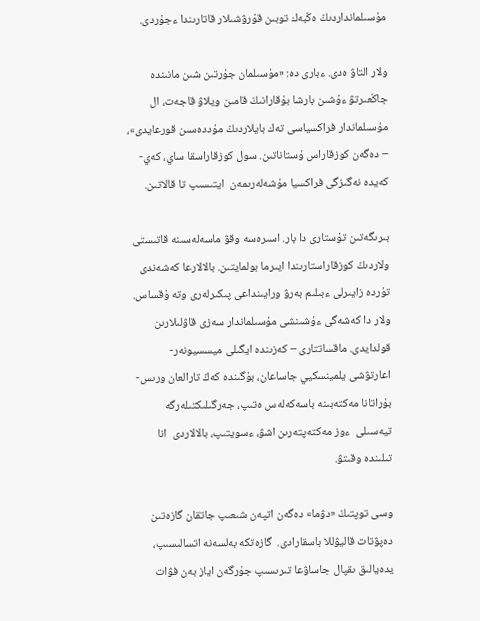مۇسىلمانداردىڭ ەڭبەك توبىن قۇرۋشىلار قاتارىندا ءجۇردى.

ولار التاۋ ەدى. ءبارى دە: «مۇسىلمان جۇرتىن شىن مانىندە جاڭعىرتۋ ءۇشىن بارشا بۇقارانىڭ قامىن ويلاۋ قاجەت، ال مۇسىلماندار فراكسياسى تەك بايلاردىڭ مۇددەسىن قورعايدى»، – دەگەن كوزقاراس ۇستاناتىن. سول كوزقاراسقا ساي، كەي-كەيدە نەگىزگى فراكسيا مۇشەلەرىمەن  ايتىسىپ تا قالاتىن.

بىرىگەتىن تۇستارى دا بار. اسىرەسە وقۋ ماسەلەسىنە قاتىستى ولاردىڭ كوزقاراستارىندا ايىرما بولمايتىن. بالالارعا كەشەندى تۇردە زايىرلى ءبىلىم بەرۋ ورايىنداعى پىكىرلەرى وتە ۇقساس. ولار دا كەشەگى ءۇشىنشى مۇسىلماندار سەزى قاۋلىلارىن قولدايدى. ماقساتتارى – كەزىندە ايگىلى ميسسيونەر-اعارتۋشى يلمينسكيي جاساعان، بۇگىندە كەڭ تارالعان ورىس-بۇراتانا مەكتەبىنە باسەكەلەس ەتىپ، جەرگىلىكتىلەرگە تيەسىلى  ءوز مەكتەپتەرىن اشۋ، ءسويتىپ، بالالاردى  انا تىلىندە وقىتۋ.

وسى توپتىڭ «دۋما» دەگەن اتپەن شىعىپ جاتقان گازەتىن دەپۋتات قاليۋللا باسقارادى.  گازەتكە بەلسەنە اتسالىسىپ، يدەيالىق ىقپال جاساۋعا تىرىسىپ جۇرگەن اياز بەن فۋات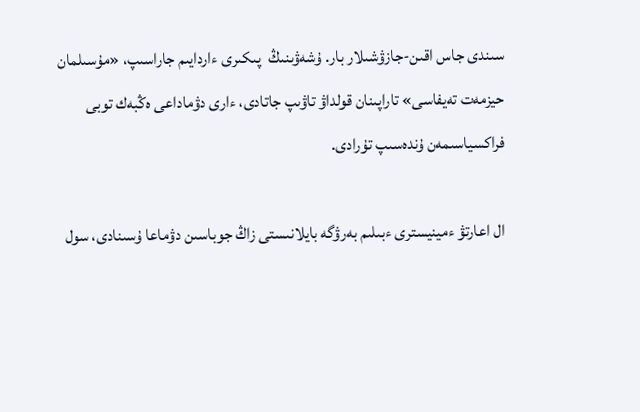سىندى جاس اقىن-جازۋشىلار بار. ۇشەۋىنىڭ  پىكىرى ءاردايىم جاراسىپ، «مۇسىلمان حيزمەت تەيفاسى» تاراپىنان قولداۋ تاۋىپ جاتادى، ءارى دۋماداعى ەڭبەك توبى فراكسياسىمەن ۇندەسىپ تۇرادى.

ال اعارتۋ ءمينيسترى ءبىلىم بەرۋگە بايلانىستى زاڭ جوباسىن دۋماعا ۇسىنادى، سول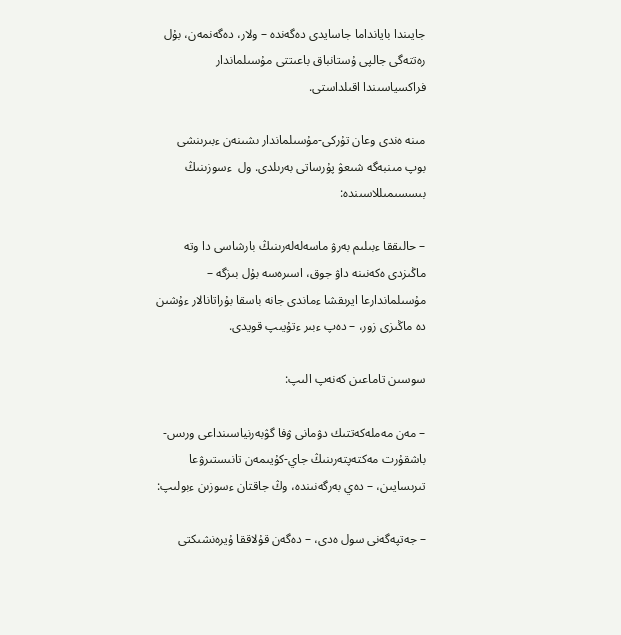جايىندا بايانداما جاسايدى دەگەندە – ولار، دەگەنمەن، بۇل رەتتەگى جالپى ۇستانباق باعىتتى مۇسىلماندار فراكسياسىندا اقىلداستى.

مىنە ەندى وعان تۇركى-مۇسىلماندار ىشىنەن ءبىرىنشى بوپ مىنبەگە شىعۋ پۇرساتى بەرىلدى. ول  ءسوزىنىڭ بىسسىمىللاسىندە:

– حالىققا ءبىلىم بەرۋ ماسەلەلەرىنىڭ بارشاسى دا وتە ماڭىزدى ەكەنىنە داۋ جوق، اسىرەسە بۇل بىزگە – مۇسىلماندارعا ايرىقشا ءماندى جانە باسقا بۇراتانالار ءۇشىن دە ماڭىزى زور، – دەپ ءبىر ءتۇيىپ قويدى.

سوسىن تاماعىن كەنەپ الىپ:

– مەن مەملەكەتتىك دۋمانى ۋفا گۋبەرنياسىنداعى ورىس-باشقۇرت مەكتەپتەرىنىڭ جاي-كۇيىمەن تانىستىرۋعا تىرىسايىن، – دەي بەرگەنىندە، وڭ جاقتان ءسوزىن ءبولىپ:

– جەتپەگەنى سول ەدى، – دەگەن قۇلاققا ۇيرەنشىكتى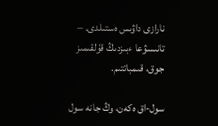نارازى داۋىس ەستىلدى. – تانىسۋعا ءبىزدىڭ قۇلقىمىز جوق، قىمباتتىم.

سول-اق ەكەن، وڭ جانە سول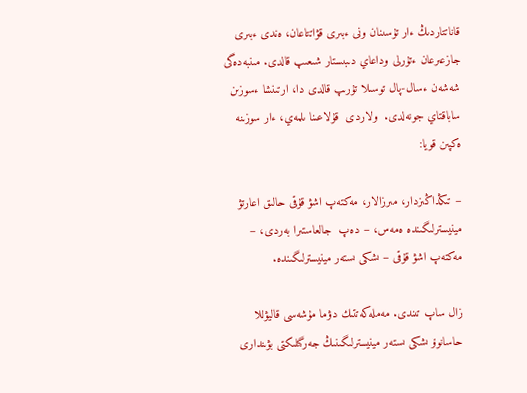قاناتتاردىڭ ءار تۇسىنان ونى ءبىرى قۋاتتاعان، ەندى ءبىرى جازعىرعان ءتۇرلى وداعاي دىبىستار شىعىپ قالدى. مىنبەدەگى شەشەن ءسال-پال توسىلا تۇرىپ قالدى دا، ارتىنشا ءسوزىن ساباقتاي جونەلدى.  ولاردى  قۇلاعىنا ىلمەي، ءار سوزىنە ەكپىن قويا:

– تىڭداڭىزدار، مىرزالار، مەكتەپ اشۋ قۇقى حالىق اعارتۋ مينيسترلىگىندە ەمەس، – دەپ  جالعاستىرا بەردى، – مەكتەپ اشۋ قۇقى – ىشكى ىستەر مينيسترلىگىندە.

زال ساپ تىندى. مەملەكەتتىك دۋما مۇشەسى قاليۋللا حاسانوۆ ىشكى ىستەر مينيسترلىگىنىڭ جەرگىلىكتى بۋىندارى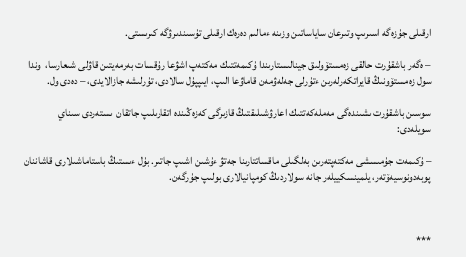ارقىلى جۇزەگە اسىرىپ وتىرعان ساياساتىن وزىنە ءمالىم دەرەك ارقىلى تۇسىندىرۋگە كىرىستى.

– ەگەر باشقۇرت حالقى زەمستۆولىق جينالىستارىندا ۇكىمەتتىك مەكتەپ اشۋعا رۇقسات بەرمەيتىن قاۋلى شىعارسا،  وندا سول زەمستۆونىڭ قايراتكەرلەرىن ءتۇرلى جەلەۋمەن قاماۋعا الىپ، ايىپپۇل سالادى، تۇرلىشە جازالايدى، – دەدى ول.

سوسىن باشقۇرت ىشىندەگى مەملەكەتتىك اعارۋشىلىقتىڭ قازىرگى كەزەڭىندە اتقارىلىپ جاتقان  ىستەردى سىناي سويلەدى:

– ۇكىمەت جۇمىسشى مەكتەپتەرىن بەلگىلى ماقساتتارىنا جەتۋ ءۇشىن اشىپ جاتىر. بۇل ءىستىڭ باستاماشىلارى قاشاننان پوبەدونوسيەۆتەر، يلمينسكييلەر جانە سولاردىڭ كومپانيالارى بولىپ جۇرگەن.



***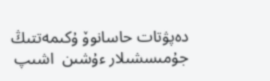دەپۋتات حاسانوۆ ۇكىمەتتىڭ جۇمىسشىلار ءۇشىن  اشىپ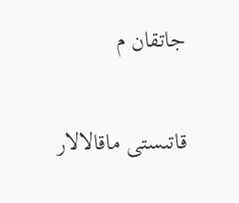جاتقان م

قاتىستى ماقالالار